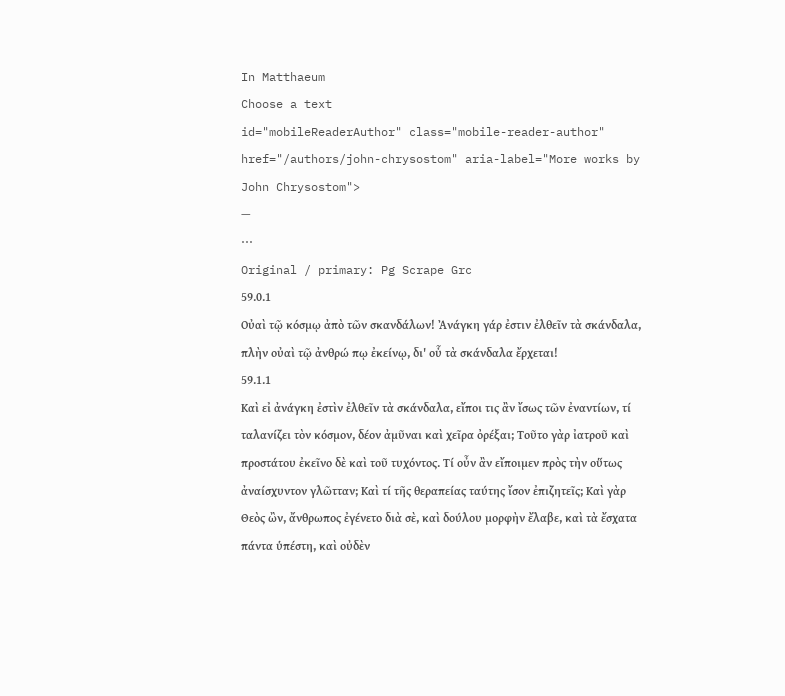In Matthaeum
Choose a text
id="mobileReaderAuthor" class="mobile-reader-author" href="/authors/john-chrysostom" aria-label="More works by John Chrysostom">
—
⋯
Original / primary: Pg Scrape Grc
59.0.1
Οὐαὶ τῷ κόσμῳ ἀπὸ τῶν σκανδάλων! Ἀνάγκη γάρ ἐστιν ἐλθεῖν τὰ σκάνδαλα, πλὴν οὐαὶ τῷ ἀνθρώ πῳ ἐκείνῳ, δι' οὗ τὰ σκάνδαλα ἔρχεται!
59.1.1
Καὶ εἰ ἀνάγκη ἐστὶν ἐλθεῖν τὰ σκάνδαλα, εἴποι τις ἂν ἴσως τῶν ἐναντίων, τί ταλανίζει τὸν κόσμον, δέον ἀμῦναι καὶ χεῖρα ὀρέξαι; Τοῦτο γὰρ ἰατροῦ καὶ προστάτου ἐκεῖνο δὲ καὶ τοῦ τυχόντος. Τί οὖν ἂν εἴποιμεν πρὸς τὴν οὕτως ἀναίσχυντον γλῶτταν; Καὶ τί τῆς θεραπείας ταύτης ἴσον ἐπιζητεῖς; Καὶ γὰρ Θεὸς ὢν, ἄνθρωπος ἐγένετο διὰ σὲ, καὶ δούλου μορφὴν ἔλαβε, καὶ τὰ ἔσχατα πάντα ὑπέστη, καὶ οὐδὲν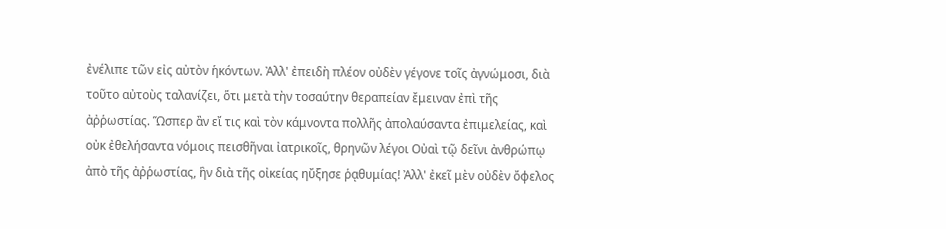ἐνέλιπε τῶν εἰς αὐτὸν ἡκόντων. Ἀλλ' ἐπειδὴ πλέον οὐδὲν γέγονε τοῖς ἀγνώμοσι, διὰ τοῦτο αὐτοὺς ταλανίζει, ὅτι μετὰ τὴν τοσαύτην θεραπείαν ἔμειναν ἐπὶ τῆς ἀῤῥωστίας. Ὥσπερ ἂν εἴ τις καὶ τὸν κάμνοντα πολλῆς ἀπολαύσαντα ἐπιμελείας, καὶ οὐκ ἐθελήσαντα νόμοις πεισθῆναι ἰατρικοῖς, θρηνῶν λέγοι Οὐαὶ τῷ δεῖνι ἀνθρώπῳ ἀπὸ τῆς ἀῤῥωστίας, ἣν διὰ τῆς οἰκείας ηὔξησε ῥᾳθυμίας! Ἀλλ' ἐκεῖ μὲν οὐδὲν ὄφελος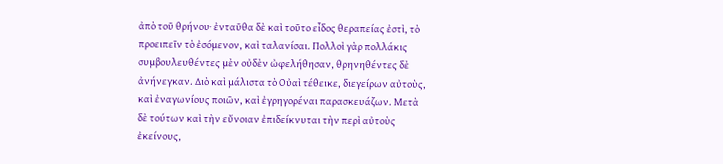ἀπὸ τοῦ θρήνου· ἐνταῦθα δὲ καὶ τοῦτο εἶδος θεραπείας ἐστὶ, τὸ προειπεῖν τὸ ἐσόμενον, καὶ ταλανίσαι. Πολλοὶ γὰρ πολλάκις συμβουλευθέντες μὲν οὐδὲν ὠφελήθησαν, θρηνηθέντες δὲ ἀνήνεγκαν. Διὸ καὶ μάλιστα τὸ Οὐαὶ τέθεικε, διεγείρων αὐτοὺς, καὶ ἐναγωνίους ποιῶν, καὶ ἐγρηγορέναι παρασκευάζων. Μετὰ δὲ τούτων καὶ τὴν εὔνοιαν ἐπιδείκνυται τὴν περὶ αὐτοὺς ἐκείνους,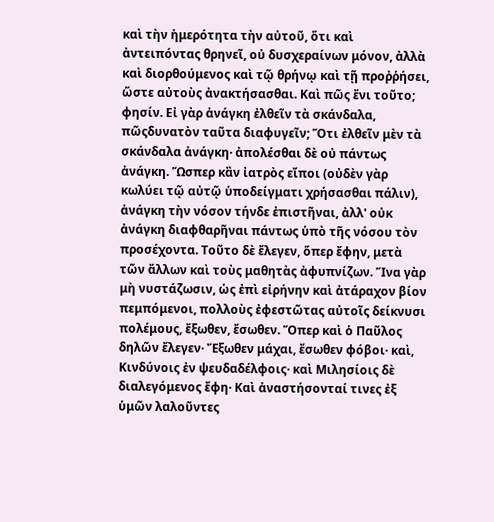καὶ τὴν ἡμερότητα τὴν αὐτοῦ, ὅτι καὶ ἀντειπόντας θρηνεῖ, οὐ δυσχεραίνων μόνον, ἀλλὰ καὶ διορθούμενος καὶ τῷ θρήνῳ καὶ τῇ προῤῥήσει, ὥστε αὐτοὺς ἀνακτήσασθαι. Καὶ πῶς ἔνι τοῦτο; φησίν. Εἰ γὰρ ἀνάγκη ἐλθεῖν τὰ σκάνδαλα, πῶςδυνατὸν ταῦτα διαφυγεῖν; Ὅτι ἐλθεῖν μὲν τὰ σκάνδαλα ἀνάγκη· ἀπολέσθαι δὲ οὐ πάντως ἀνάγκη. Ὥσπερ κἂν ἰατρὸς εἴποι (οὐδὲν γὰρ κωλύει τῷ αὐτῷ ὑποδείγματι χρήσασθαι πάλιν), ἀνάγκη τὴν νόσον τήνδε ἐπιστῆναι, ἀλλ' οὐκ ἀνάγκη διαφθαρῆναι πάντως ὑπὸ τῆς νόσου τὸν προσέχοντα. Τοῦτο δὲ ἔλεγεν, ὅπερ ἔφην, μετὰ τῶν ἄλλων καὶ τοὺς μαθητὰς ἀφυπνίζων. Ἵνα γὰρ μὴ νυστάζωσιν, ὡς ἐπὶ εἰρήνην καὶ ἀτάραχον βίον πεμπόμενοι, πολλοὺς ἐφεστῶτας αὐτοῖς δείκνυσι πολέμους, ἔξωθεν, ἔσωθεν. Ὅπερ καὶ ὁ Παῦλος δηλῶν ἔλεγεν· Ἔξωθεν μάχαι, ἔσωθεν φόβοι· καὶ, Κινδύνοις ἐν ψευδαδέλφοις· καὶ Μιλησίοις δὲ διαλεγόμενος ἔφη· Καὶ ἀναστήσονταί τινες ἐξ ὑμῶν λαλοῦντες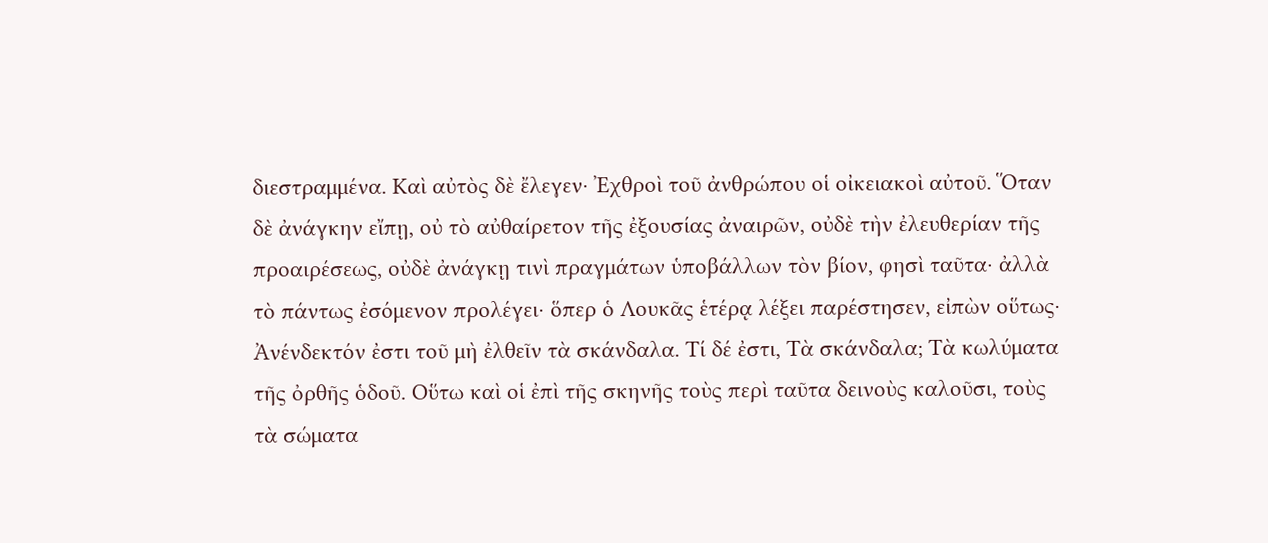διεστραμμένα. Καὶ αὐτὸς δὲ ἔλεγεν· Ἐχθροὶ τοῦ ἀνθρώπου οἱ οἰκειακοὶ αὐτοῦ. Ὅταν δὲ ἀνάγκην εἴπῃ, οὐ τὸ αὐθαίρετον τῆς ἐξουσίας ἀναιρῶν, οὐδὲ τὴν ἐλευθερίαν τῆς προαιρέσεως, οὐδὲ ἀνάγκῃ τινὶ πραγμάτων ὑποβάλλων τὸν βίον, φησὶ ταῦτα· ἀλλὰ τὸ πάντως ἐσόμενον προλέγει· ὅπερ ὁ Λουκᾶς ἑτέρᾳ λέξει παρέστησεν, εἰπὼν οὕτως· Ἀνένδεκτόν ἐστι τοῦ μὴ ἐλθεῖν τὰ σκάνδαλα. Τί δέ ἐστι, Τὰ σκάνδαλα; Τὰ κωλύματα τῆς ὀρθῆς ὁδοῦ. Οὕτω καὶ οἱ ἐπὶ τῆς σκηνῆς τοὺς περὶ ταῦτα δεινοὺς καλοῦσι, τοὺς τὰ σώματα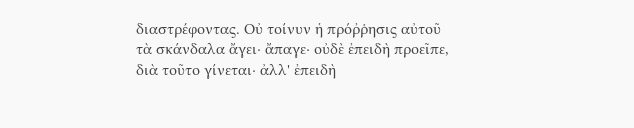διαστρέφοντας. Οὐ τοίνυν ἡ πρόῤῥησις αὐτοῦ τὰ σκάνδαλα ἄγει· ἄπαγε· οὐδὲ ἐπειδὴ προεῖπε, διὰ τοῦτο γίνεται· ἀλλ' ἐπειδὴ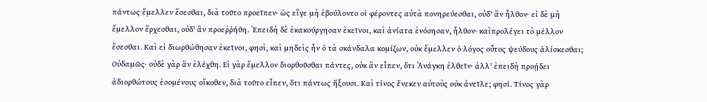πάντως ἔμελλεν ἔσεσθαι, διὰ τοῦτο προεῖπεν· ὡς εἴγε μὴ ἐβούλοντο οἱ φέροντες αὐτὰ πονηρεύεσθαι, οὐδ' ἂν ἦλθον· εἰ δὲ μὴ ἔμελλον ἔρχεσθαι, οὐδ' ἂν προεῤῥήθη. Ἐπειδὴ δὲ ἐκακούργησαν ἐκεῖνοι, καὶ ἀνίατα ἐνόσησαν, ἦλθον· καὶπρολέγει τὸ μέλλον ἔσεσθαι. Καὶ εἰ διωρθώθησαν ἐκεῖνοι, φησὶ, καὶ μηδεὶς ἦν ὁ τὰ σκάνδαλα κομίζων, οὐκ ἔμελλεν ὁ λόγος οὗτος ψεύδους ἁλίσκεσθαι; Οὐδαμῶς· οὐδὲ γὰρ ἂν ἐλέχθη. Εἰ γὰρ ἔμελλον διορθοῦσθαι πάντες, οὐκ ἂν εἶπεν, ὅτι Ἀνάγκη ἐλθεῖν· ἀλλ' ἐπειδὴ προῄδει ἀδιορθώτους ἐσομένους οἴκοθεν, διὰ τοῦτο εἶπεν, ὅτι πάντως ἥξουσι. Καὶ τίνος ἕνεκεν αὐτοὺς οὐκ ἀνεῖλε; φησί. Τίνος γὰρ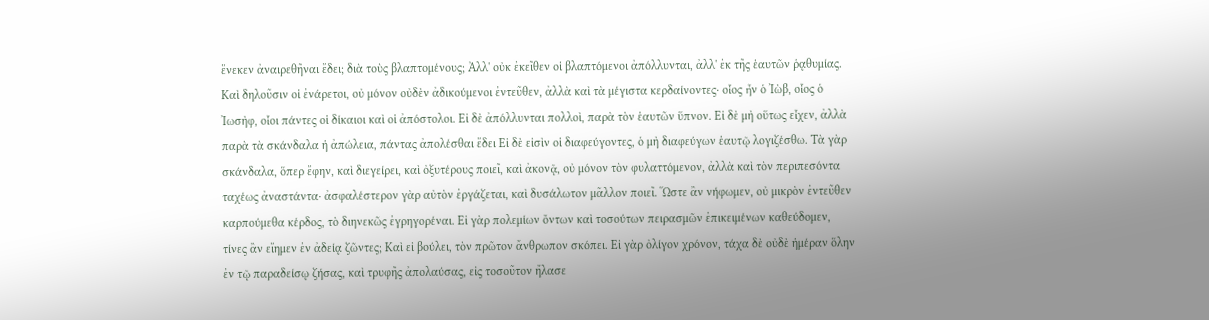ἕνεκεν ἀναιρεθῆναι ἔδει; διὰ τοὺς βλαπτομένους; Ἀλλ' οὐκ ἐκεῖθεν οἱ βλαπτόμενοι ἀπόλλυνται, ἀλλ' ἐκ τῆς ἑαυτῶν ῥᾳθυμίας. Καὶ δηλοῦσιν οἱ ἐνάρετοι, οὐ μόνον οὐδὲν ἀδικούμενοι ἐντεῦθεν, ἀλλὰ καὶ τὰ μέγιστα κερδαίνοντες· οἷος ἦν ὁ Ἰὼβ, οἷος ὁ Ἰωσὴφ, οἷοι πάντες οἱ δίκαιοι καὶ οἱ ἀπόστολοι. Εἰ δὲ ἀπόλλυνται πολλοὶ, παρὰ τὸν ἑαυτῶν ὕπνον. Εἰ δὲ μὴ οὕτως εἶχεν, ἀλλὰ παρὰ τὰ σκάνδαλα ἡ ἀπώλεια, πάντας ἀπολέσθαι ἔδει Εἰ δὲ εἰσὶν οἱ διαφεύγοντες, ὁ μὴ διαφεύγων ἑαυτῷ λογιζέσθω. Τὰ γὰρ σκάνδαλα, ὅπερ ἔφην, καὶ διεγείρει, καὶ ὀξυτέρους ποιεῖ, καὶ ἀκονᾷ, οὐ μόνον τὸν φυλαττόμενον, ἀλλὰ καὶ τὸν περιπεσόντα ταχέως ἀναστάντα· ἀσφαλέστερον γὰρ αὐτὸν ἐργάζεται, καὶ δυσάλωτον μᾶλλον ποιεῖ. Ὥστε ἂν νήφωμεν, οὐ μικρὸν ἐντεῦθεν καρπούμεθα κέρδος, τὸ διηνεκῶς ἐγρηγορέναι. Εἰ γὰρ πολεμίων ὄντων καὶ τοσούτων πειρασμῶν ἐπικειμένων καθεύδομεν, τίνες ἂν εἴημεν ἐν ἀδείᾳ ζῶντες; Καὶ εἰ βούλει, τὸν πρῶτον ἄνθρωπον σκόπει. Εἰ γὰρ ὀλίγον χρόνον, τάχα δὲ οὐδὲ ἡμέραν ὅλην ἐν τῷ παραδείσῳ ζήσας, καὶ τρυφῆς ἀπολαύσας, εἰς τοσοῦτον ἤλασε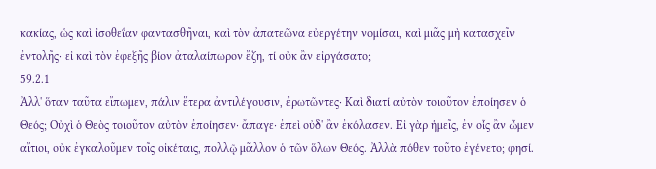κακίας, ὡς καὶ ἰσοθεΐαν φαντασθῆναι, καὶ τὸν ἀπατεῶνα εὐεργέτην νομίσαι, καὶ μιᾶς μὴ κατασχεῖν ἐντολῆς· εἰ καὶ τὸν ἐφεξῆς βίον ἀταλαίπωρον ἔζη, τί οὐκ ἂν εἰργάσατο;
59.2.1
Ἀλλ' ὅταν ταῦτα εἴπωμεν, πάλιν ἕτερα ἀντιλέγουσιν, ἐρωτῶντες· Καὶ διατί αὐτὸν τοιοῦτον ἐποίησεν ὁ Θεός; Οὐχὶ ὁ Θεὸς τοιοῦτον αὐτὸν ἐποίησεν· ἄπαγε· ἐπεὶ οὐδ' ἂν ἐκόλασεν. Εἰ γὰρ ἡμεῖς, ἐν οἷς ἂν ὦμεν αἴτιοι, οὐκ ἐγκαλοῦμεν τοῖς οἰκέταις, πολλῷ μᾶλλον ὁ τῶν ὅλων Θεός. Ἀλλὰ πόθεν τοῦτο ἐγένετο; φησί.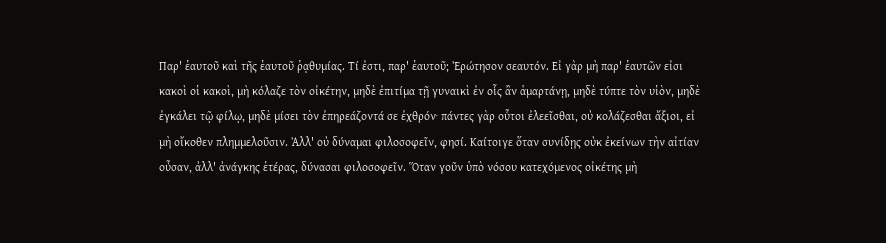Παρ' ἑαυτοῦ καὶ τῆς ἑαυτοῦ ῥᾳθυμίας. Τί ἐστι, παρ' ἑαυτοῦ; Ἐρώτησον σεαυτόν. Εἰ γὰρ μὴ παρ' ἑαυτῶν εἰσι κακοὶ οἱ κακοὶ, μὴ κόλαζε τὸν οἰκέτην, μηδὲ ἐπιτίμα τῇ γυναικὶ ἐν οἷς ἂν ἁμαρτάνῃ, μηδὲ τύπτε τὸν υἱὸν, μηδὲ ἐγκάλει τῷ φίλῳ, μηδὲ μίσει τὸν ἐπηρεάζοντά σε ἐχθρόν· πάντες γὰρ οὗτοι ἐλεεῖσθαι, οὐ κολάζεσθαι ἄξιοι, εἰ μὴ οἴκοθεν πλημμελοῦσιν. Ἀλλ' οὐ δύναμαι φιλοσοφεῖν, φησί. Καίτοιγε ὅταν συνίδῃς οὐκ ἐκείνων τὴν αἰτίαν οὖσαν, ἀλλ' ἀνάγκης ἑτέρας, δύνασαι φιλοσοφεῖν. Ὅταν γοῦν ὑπὸ νόσου κατεχόμενος οἰκέτης μὴ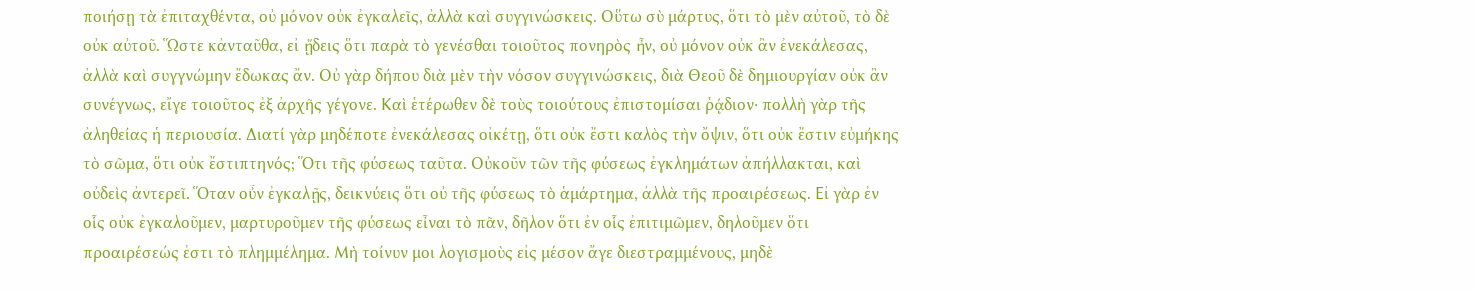ποιήσῃ τὰ ἐπιταχθέντα, οὐ μόνον οὐκ ἐγκαλεῖς, ἀλλὰ καὶ συγγινώσκεις. Οὕτω σὺ μάρτυς, ὅτι τὸ μὲν αὐτοῦ, τὸ δὲ οὐκ αὐτοῦ. Ὥστε κἀνταῦθα, εἰ ᾔδεις ὅτι παρὰ τὸ γενέσθαι τοιοῦτος πονηρὸς ἦν, οὐ μόνον οὐκ ἂν ἐνεκάλεσας, ἀλλὰ καὶ συγγνώμην ἔδωκας ἄν. Οὐ γὰρ δήπου διὰ μὲν τὴν νόσον συγγινώσκεις, διὰ Θεοῦ δὲ δημιουργίαν οὐκ ἂν συνέγνως, εἴγε τοιοῦτος ἐξ ἀρχῆς γέγονε. Καὶ ἑτέρωθεν δὲ τοὺς τοιούτους ἐπιστομίσαι ῥᾴδιον· πολλὴ γὰρ τῆς ἀληθείας ἡ περιουσία. Διατί γὰρ μηδέποτε ἐνεκάλεσας οἰκέτῃ, ὅτι οὐκ ἔστι καλὸς τὴν ὄψιν, ὅτι οὐκ ἔστιν εὐμήκης τὸ σῶμα, ὅτι οὐκ ἔστιπτηνός; Ὅτι τῆς φύσεως ταῦτα. Οὐκοῦν τῶν τῆς φύσεως ἐγκλημάτων ἀπήλλακται, καὶ οὐδεὶς ἀντερεῖ. Ὅταν οὖν ἐγκαλῇς, δεικνύεις ὅτι οὐ τῆς φύσεως τὸ ἁμάρτημα, ἀλλὰ τῆς προαιρέσεως. Εἰ γὰρ ἐν οἷς οὐκ ἐγκαλοῦμεν, μαρτυροῦμεν τῆς φύσεως εἶναι τὸ πᾶν, δῆλον ὅτι ἐν οἷς ἐπιτιμῶμεν, δηλοῦμεν ὅτι προαιρέσεώς ἐστι τὸ πλημμέλημα. Μὴ τοίνυν μοι λογισμοὺς εἰς μέσον ἄγε διεστραμμένους, μηδὲ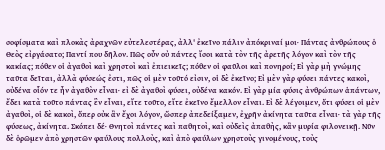σοφίσματα καὶ πλοκὰς ἀραχνῶν εὐτελεστέρας, ἀλλ' ἐκεῖνο πάλιν ἀπόκριναί μοι· Πάντας ἀνθρώπους ὁ Θεὸς εἰργάσατο; Παντί που δῆλον. Πῶς οὖν οὐ πάντες ἴσοι κατὰ τὸν τῆς ἀρετῆς λόγον καὶ τὸν τῆς κακίας; πόθεν οἱ ἀγαθοὶ καὶ χρηστοὶ καὶ ἐπιεικεῖς; πόθεν οἱ φαῦλοι καὶ πονηροί; Εἰ γὰρ μὴ γνώμης ταῦτα δεῖται, ἀλλὰ φύσεώς ἐστι, πῶς οἱ μὲν τοῦτό εἰσιν, οἱ δὲ ἐκεῖνο; Εἰ μὲν γὰρ φύσει πάντες κακοὶ, οὐδένα οἷόν τε ἦν ἀγαθὸν εἶναι· εἰ δὲ ἀγαθοὶ φύσει, οὐδένα κακόν. Εἰ γὰρ μία φύσις ἀνθρώπων ἁπάντων, ἔδει κατὰ τοῦτο πάντας ἓν εἶναι, εἴτε τοῦτο, εἴτε ἐκεῖνο ἔμελλον εἶναι. Εἰ δὲ λέγοιμεν, ὅτι φύσει οἱ μὲν ἀγαθοὶ, οἱ δὲ κακοὶ, ὅπερ οὐκ ἂν ἔχοι λόγον, ὥσπερ ἀπεδείξαμεν, ἐχρῆν ἀκίνητα ταῦτα εἶναι· τὰ γὰρ τῆς φύσεως, ἀκίνητα. Σκόπει δέ· Θνητοὶ πάντες καὶ παθητοὶ, καὶ οὐδεὶς ἀπαθὴς, κἂν μυρία φιλονεικῇ. Νῦν δὲ ὁρῶμεν ἀπὸ χρηστῶν φαύλους πολλοὺς, καὶ ἀπὸ φαύλων χρηστοὺς γινομένους, τοὺς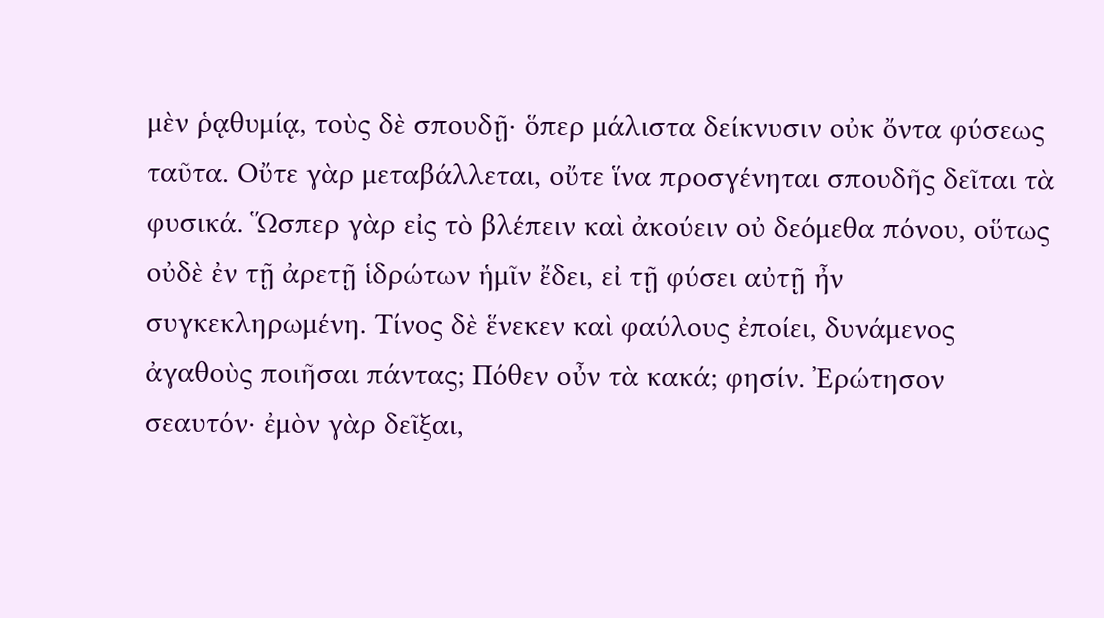μὲν ῥᾳθυμίᾳ, τοὺς δὲ σπουδῇ· ὅπερ μάλιστα δείκνυσιν οὐκ ὄντα φύσεως ταῦτα. Οὔτε γὰρ μεταβάλλεται, οὔτε ἵνα προσγένηται σπουδῆς δεῖται τὰ φυσικά. Ὥσπερ γὰρ εἰς τὸ βλέπειν καὶ ἀκούειν οὐ δεόμεθα πόνου, οὕτως οὐδὲ ἐν τῇ ἀρετῇ ἱδρώτων ἡμῖν ἔδει, εἰ τῇ φύσει αὐτῇ ἦν συγκεκληρωμένη. Τίνος δὲ ἕνεκεν καὶ φαύλους ἐποίει, δυνάμενος ἀγαθοὺς ποιῆσαι πάντας; Πόθεν οὖν τὰ κακά; φησίν. Ἐρώτησον σεαυτόν· ἐμὸν γὰρ δεῖξαι,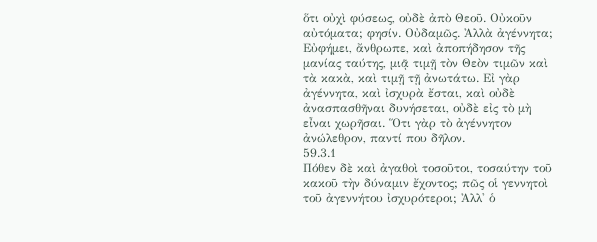ὅτι οὐχὶ φύσεως, οὐδὲ ἀπὸ Θεοῦ. Οὐκοῦν αὐτόματα; φησίν. Οὐδαμῶς. Ἀλλὰ ἀγέννητα; Εὐφήμει, ἄνθρωπε, καὶ ἀποπήδησον τῆς μανίας ταύτης, μιᾷ τιμῇ τὸν Θεὸν τιμῶν καὶ τὰ κακὰ, καὶ τιμῇ τῇ ἀνωτάτω. Εἰ γὰρ ἀγέννητα, καὶ ἰσχυρὰ ἔσται, καὶ οὐδὲ ἀνασπασθῆναι δυνήσεται, οὐδὲ εἰς τὸ μὴ εἶναι χωρῆσαι. Ὅτι γὰρ τὸ ἀγέννητον ἀνώλεθρον, παντί που δῆλον.
59.3.1
Πόθεν δὲ καὶ ἀγαθοὶ τοσοῦτοι, τοσαύτην τοῦ κακοῦ τὴν δύναμιν ἔχοντος; πῶς οἱ γεννητοὶ τοῦ ἀγεννήτου ἰσχυρότεροι; Ἀλλ' ὁ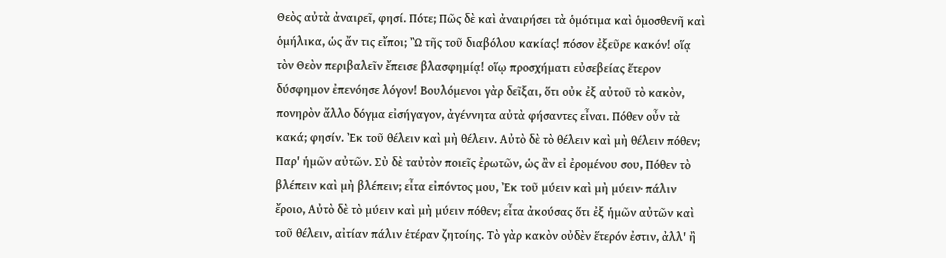Θεὸς αὐτὰ ἀναιρεῖ, φησί. Πότε; Πῶς δὲ καὶ ἀναιρήσει τὰ ὁμότιμα καὶ ὁμοσθενῆ καὶ ὁμήλικα, ὡς ἄν τις εἴποι; Ὢ τῆς τοῦ διαβόλου κακίας! πόσον ἐξεῦρε κακόν! οἵᾳ τὸν Θεὸν περιβαλεῖν ἔπεισε βλασφημίᾳ! οἵῳ προσχήματι εὐσεβείας ἕτερον δύσφημον ἐπενόησε λόγον! Βουλόμενοι γὰρ δεῖξαι, ὅτι οὐκ ἐξ αὐτοῦ τὸ κακὸν, πονηρὸν ἄλλο δόγμα εἰσήγαγον, ἀγέννητα αὐτὰ φήσαντες εἶναι. Πόθεν οὖν τὰ κακά; φησίν. Ἐκ τοῦ θέλειν καὶ μὴ θέλειν. Αὐτὸ δὲ τὸ θέλειν καὶ μὴ θέλειν πόθεν; Παρ' ἡμῶν αὐτῶν. Σὺ δὲ ταὐτὸν ποιεῖς ἐρωτῶν, ὡς ἂν εἰ ἐρομένου σου, Πόθεν τὸ βλέπειν καὶ μὴ βλέπειν; εἶτα εἰπόντος μου, Ἐκ τοῦ μύειν καὶ μὴ μύειν· πάλιν ἔροιο, Αὐτὸ δὲ τὸ μύειν καὶ μὴ μύειν πόθεν; εἶτα ἀκούσας ὅτι ἐξ ἡμῶν αὐτῶν καὶ τοῦ θέλειν, αἰτίαν πάλιν ἑτέραν ζητοίης. Τὸ γὰρ κακὸν οὐδὲν ἕτερόν ἐστιν, ἀλλ' ἢ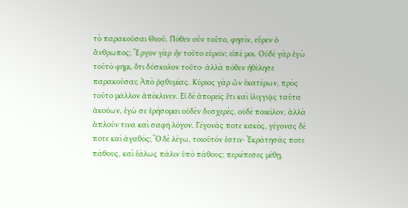τὸ παρακοῦσαι Θεοῦ. Πόθεν οὖν τοῦτο, φησὶν, εὗρεν ὁ ἄνθρωπος; Ἔργον γὰρ ἦν τοῦτο εὑρεῖν; εἰπέ μοι. Οὐδὲ γὰρ ἐγὼ τοῦτό φημι, ὅτι δύσκολον τοῦτο· ἀλλὰ πόθεν ἠθέλησε παρακοῦσαι; Ἀπὸ ῥᾳθυμίας. Κύριος γὰρ ὢν ἑκατέρων, πρὸς τοῦτο μᾶλλον ἀπέκλινεν. Εἰ δὲ ἀπορεῖς ἔτι καὶ ἰλιγγιᾷς ταῦτα ἀκούων, ἐγώ σε ἐρήσομαι οὐδὲν δυσχερὲς, οὐδὲ ποικίλον, ἀλλὰ ἁπλοῦν τινα καὶ σαφῆ λόγον. Γέγονάς ποτε κακὸς, γέγονας δέ ποτε καὶ ἀγαθός; Ὃ δὲ λέγω, τοιοῦτόν ἐστιν· Ἐκράτησάς ποτε πάθους, καὶ ἑάλως πάλιν ὑπὸ πάθους; περιέπεσες μέθῃ,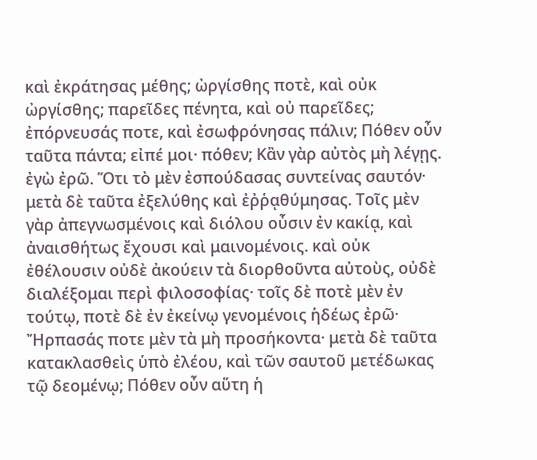καὶ ἐκράτησας μέθης; ὠργίσθης ποτὲ, καὶ οὐκ ὠργίσθης; παρεῖδες πένητα, καὶ οὐ παρεῖδες; ἐπόρνευσάς ποτε, καὶ ἐσωφρόνησας πάλιν; Πόθεν οὖν ταῦτα πάντα; εἰπέ μοι· πόθεν; Κἂν γὰρ αὐτὸς μὴ λέγῃς. ἐγὼ ἐρῶ. Ὅτι τὸ μὲν ἐσπούδασας συντείνας σαυτόν· μετὰ δὲ ταῦτα ἐξελύθης καὶ ἐῤῥᾳθύμησας. Τοῖς μὲν γὰρ ἀπεγνωσμένοις καὶ διόλου οὖσιν ἐν κακίᾳ, καὶ ἀναισθήτως ἔχουσι καὶ μαινομένοις. καὶ οὐκ ἐθέλουσιν οὐδὲ ἀκούειν τὰ διορθοῦντα αὐτοὺς, οὐδὲ διαλέξομαι περὶ φιλοσοφίας· τοῖς δὲ ποτὲ μὲν ἐν τούτῳ, ποτὲ δὲ ἐν ἐκείνῳ γενομένοις ἡδέως ἐρῶ· Ἤρπασάς ποτε μὲν τὰ μὴ προσήκοντα· μετὰ δὲ ταῦτα κατακλασθεὶς ὑπὸ ἐλέου, καὶ τῶν σαυτοῦ μετέδωκας τῷ δεομένῳ; Πόθεν οὖν αὕτη ἡ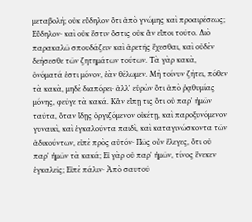μεταβολή; οὐκ εὔδηλον ὅτι ἀπὸ γνώμης καὶ προαιρέσεως; Εὔδηλον· καὶ οὐκ ἔστιν ὅστις οὐκ ἂν εἴποι τοῦτο. Διὸ παρακαλῶ σπουδάζειν καὶ ἀρετῆς ἔχεσθαι, καὶ οὐδὲν δεήσεσθε τῶν ζητημάτων τούτων. Τὰ γὰρ κακὰ, ὀνόματά ἐστι μόνον, ἐὰν θέλωμεν. Μὴ τοίνυν ζήτει, πόθεν τὰ κακὰ, μηδὲ διαπόρει· ἀλλ' εὑρὼν ὅτι ἀπὸ ῥᾳθυμίας μόνης, φεῦγε τὰ κακά. Κἂν εἴπῃ τις ὅτι οὐ παρ' ἡμῶν ταῦτα, ὅταν ἴδῃς ὀργιζόμενον οἰκέτῃ, καὶ παροξυνόμενον γυναικὶ, καὶ ἐγκαλοῦντα παιδὶ, καὶ καταγινώσκοντα τῶν ἀδικούντων, εἰπὲ πρὸς αὐτόν· Πῶς οὖν ἔλεγες, ὅτι οὐ παρ' ἡμῶν τὰ κακά; Εἰ γὰρ οὐ παρ' ἡμῶν, τίνος ἕνεκεν ἐγκαλεῖς; Εἰπὲ πάλιν· Ἀπὸ σαυτοῦ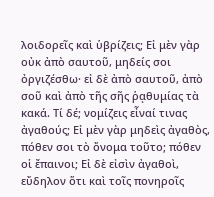λοιδορεῖς καὶ ὑβρίζεις; Εἰ μὲν γὰρ οὐκ ἀπὸ σαυτοῦ, μηδείς σοι ὀργιζέσθω· εἰ δὲ ἀπὸ σαυτοῦ, ἀπὸ σοῦ καὶ ἀπὸ τῆς σῆς ῥᾳθυμίας τὰ κακά. Τί δέ; νομίζεις εἶναί τινας ἀγαθούς; Εἰ μὲν γὰρ μηδεὶς ἀγαθὸς, πόθεν σοι τὸ ὄνομα τοῦτο; πόθεν οἱ ἔπαινοι; Εἰ δὲ εἰσὶν ἀγαθοὶ, εὔδηλον ὅτι καὶ τοῖς πονηροῖς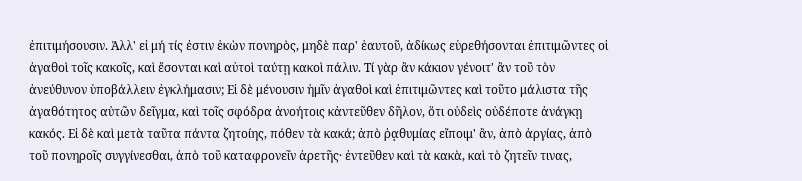ἐπιτιμήσουσιν. Ἀλλ' εἰ μή τίς ἐστιν ἑκὼν πονηρὸς, μηδὲ παρ' ἑαυτοῦ, ἀδίκως εὑρεθήσονται ἐπιτιμῶντες οἱ ἀγαθοὶ τοῖς κακοῖς, καὶ ἔσονται καὶ αὐτοὶ ταύτῃ κακοὶ πάλιν. Τί γὰρ ἂν κάκιον γένοιτ' ἂν τοῦ τὸν ἀνεύθυνον ὑποβάλλειν ἐγκλήμασιν; Εἰ δὲ μένουσιν ἡμῖν ἀγαθοὶ καὶ ἐπιτιμῶντες καὶ τοῦτο μάλιστα τῆς ἀγαθότητος αὐτῶν δεῖγμα, καὶ τοῖς σφόδρα ἀνοήτοις κἀντεῦθεν δῆλον, ὅτι οὐδεὶς οὐδέποτε ἀνάγκῃ κακός. Εἰ δὲ καὶ μετὰ ταῦτα πάντα ζητοίης, πόθεν τὰ κακά; ἀπὸ ῥᾳθυμίας εἴποιμ' ἂν, ἀπὸ ἀργίας, ἀπὸ τοῦ πονηροῖς συγγίνεσθαι, ἀπὸ τοῦ καταφρονεῖν ἀρετῆς· ἐντεῦθεν καὶ τὰ κακὰ, καὶ τὸ ζητεῖν τινας,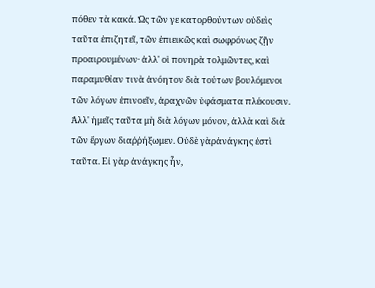πόθεν τὰ κακά. Ὡς τῶν γε κατορθούντων οὐδεὶς ταῦτα ἐπιζητεῖ, τῶν ἐπιεικῶς καὶ σωφρόνως ζῇν προαιρουμένων· ἀλλ' οἱ πονηρὰ τολμῶντες, καὶ παραμυθίαν τινὰ ἀνόητον διὰ τούτων βουλόμενοι τῶν λόγων ἐπινοεῖν, ἀραχνῶν ὑφάσματα πλέκουσιν. Ἀλλ' ἡμεῖς ταῦτα μὴ διὰ λόγων μόνον, ἀλλὰ καὶ διὰ τῶν ἔργων διαῤῥήξωμεν. Οὐδὲ γὰρἀνάγκης ἐστὶ ταῦτα. Εἰ γὰρ ἀνάγκης ἦν,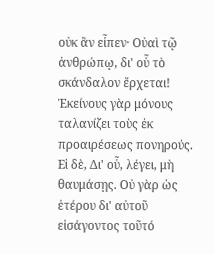οὐκ ἂν εἶπεν· Οὐαὶ τῷ ἀνθρώπῳ, δι' οὗ τὸ σκάνδαλον ἔρχεται! Ἐκείνους γὰρ μόνους ταλανίζει τοὺς ἐκ προαιρέσεως πονηρούς. Εἰ δὲ, Δι' οὗ, λέγει, μὴ θαυμάσῃς. Οὐ γὰρ ὡς ἑτέρου δι' αὐτοῦ εἰσάγοντος τοῦτό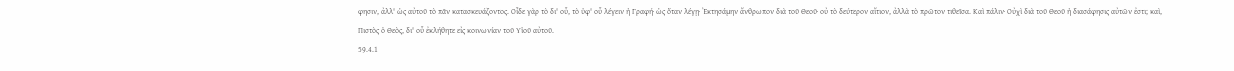φησιν, ἀλλ' ὡς αὐτοῦ τὸ πᾶν κατασκευάζοντος. Οἶδε γὰρ τὸ δι' οὗ, τὸ ὑφ' οὗ λέγειν ἡ Γραφή· ὡς ὅταν λέγῃ· Ἐκτησάμην ἄνθρωπον διὰ τοῦ Θεοῦ· οὐ τὸ δεύτερον αἴτιον, ἀλλὰ τὸ πρῶτον τιθεῖσα. Καὶ πάλιν· Οὐχὶ διὰ τοῦ Θεοῦ ἡ διασάφησις αὐτῶν ἐστι; καὶ, Πιστὸς ὁ Θεὸς, δι' οὗ ἐκλήθητε εἰς κοινωνίαν τοῦ Υἱοῦ αὐτοῦ.
59.4.1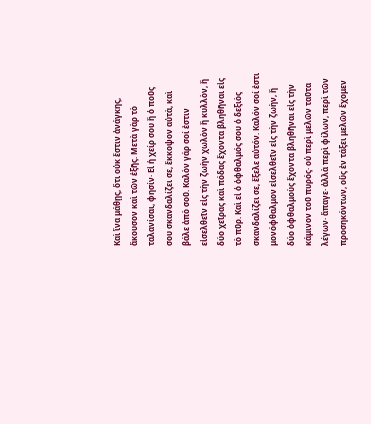Καὶ ἵνα μάθῃς, ὅτι οὐκ ἔστιν ἀνάγκης, ἄκουσον καὶ τῶν ἑξῆς. Μετὰ γὰρ τὸ ταλανίσαι, φησίν· Εἰ ἡ χείρ σου ἢ ὁ ποῦς σου σκανδαλίζει σε, ἔκκοψον αὐτὰ, καὶ βάλε ἀπὸ σοῦ. Καλὸν γάρ σοί ἐστιν εἰσελθεῖν εἰς τὴν ζωὴν χωλὸν ἢ κυλλὸν, ἢ δύο χεῖρας καὶ πόδας ἔχοντα βληθῆναι εἰς τὸ πῦρ. Καὶ εἰ ὁ ὀφθαλμός σου ὁ δεξιὸς σκανδαλίζει σε, ἔξελε αὐτόν. Καλόν σοί ἐστι μονόφθαλμον εἰσελθεῖν εἰς τὴν ζωὴν, ἢ δύο ὀφθαλμοὺς ἔχοντα βληθῆναι εἰς τὴν κάμινον τοῦ πυρός· οὐ περὶ μελῶν ταῦτα λέγων· ἄπαγε· ἀλλὰ περὶ φίλων, περὶ τῶν προσηκόντων, οὓς ἐν τάξει μελῶν ἔχομεν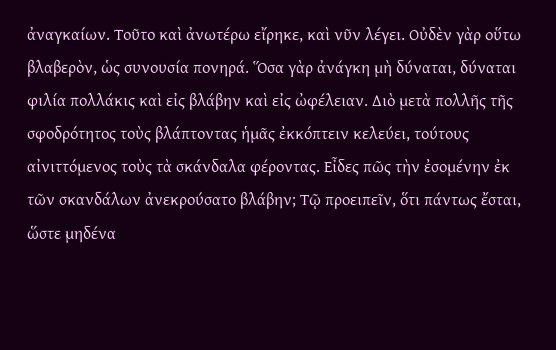ἀναγκαίων. Τοῦτο καὶ ἀνωτέρω εἴρηκε, καὶ νῦν λέγει. Οὐδὲν γὰρ οὕτω βλαβερὸν, ὡς συνουσία πονηρά. Ὅσα γὰρ ἀνάγκη μὴ δύναται, δύναται φιλία πολλάκις καὶ εἰς βλάβην καὶ εἰς ὠφέλειαν. Διὸ μετὰ πολλῆς τῆς σφοδρότητος τοὺς βλάπτοντας ἡμᾶς ἐκκόπτειν κελεύει, τούτους αἰνιττόμενος τοὺς τὰ σκάνδαλα φέροντας. Εἶδες πῶς τὴν ἐσομένην ἐκ τῶν σκανδάλων ἀνεκρούσατο βλάβην; Τῷ προειπεῖν, ὅτι πάντως ἔσται, ὥστε μηδένα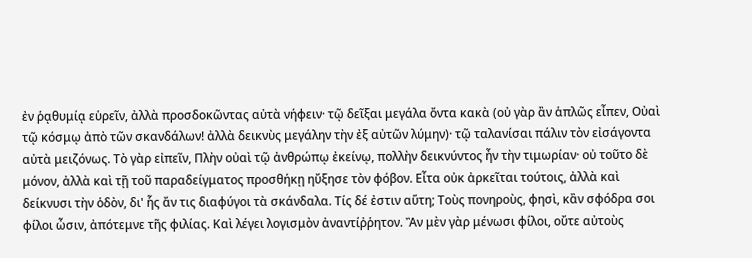ἐν ῥᾳθυμίᾳ εὑρεῖν, ἀλλὰ προσδοκῶντας αὐτὰ νήφειν· τῷ δεῖξαι μεγάλα ὄντα κακὰ (οὐ γὰρ ἂν ἁπλῶς εἶπεν, Οὐαὶ τῷ κόσμῳ ἀπὸ τῶν σκανδάλων! ἀλλὰ δεικνὺς μεγάλην τὴν ἐξ αὐτῶν λύμην)· τῷ ταλανίσαι πάλιν τὸν εἰσάγοντα αὐτὰ μειζόνως. Τὸ γὰρ εἰπεῖν, Πλὴν οὐαὶ τῷ ἀνθρώπῳ ἐκείνῳ, πολλὴν δεικνύντος ἦν τὴν τιμωρίαν· οὐ τοῦτο δὲ μόνον, ἀλλὰ καὶ τῇ τοῦ παραδείγματος προσθήκῃ ηὔξησε τὸν φόβον. Εἶτα οὐκ ἀρκεῖται τούτοις, ἀλλὰ καὶ δείκνυσι τὴν ὁδὸν, δι' ἧς ἄν τις διαφύγοι τὰ σκάνδαλα. Τίς δέ ἐστιν αὕτη; Τοὺς πονηροὺς, φησὶ, κἂν σφόδρα σοι φίλοι ὦσιν, ἀπότεμνε τῆς φιλίας. Καὶ λέγει λογισμὸν ἀναντίῤῥητον. Ἂν μὲν γὰρ μένωσι φίλοι, οὔτε αὐτοὺς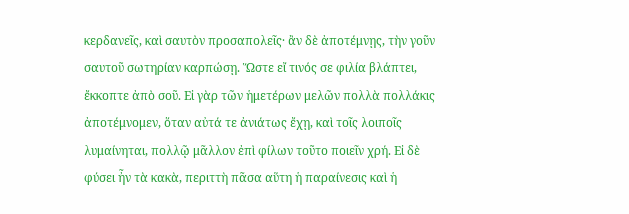κερδανεῖς, καὶ σαυτὸν προσαπολεῖς· ἂν δὲ ἀποτέμνῃς, τὴν γοῦν σαυτοῦ σωτηρίαν καρπώσῃ. Ὥστε εἴ τινός σε φιλία βλάπτει, ἔκκοπτε ἀπὸ σοῦ. Εἰ γὰρ τῶν ἡμετέρων μελῶν πολλὰ πολλάκις ἀποτέμνομεν, ὅταν αὐτά τε ἀνιάτως ἔχῃ, καὶ τοῖς λοιποῖς λυμαίνηται, πολλῷ μᾶλλον ἐπὶ φίλων τοῦτο ποιεῖν χρή. Εἰ δὲ φύσει ἦν τὰ κακὰ, περιττὴ πᾶσα αὕτη ἡ παραίνεσις καὶ ἡ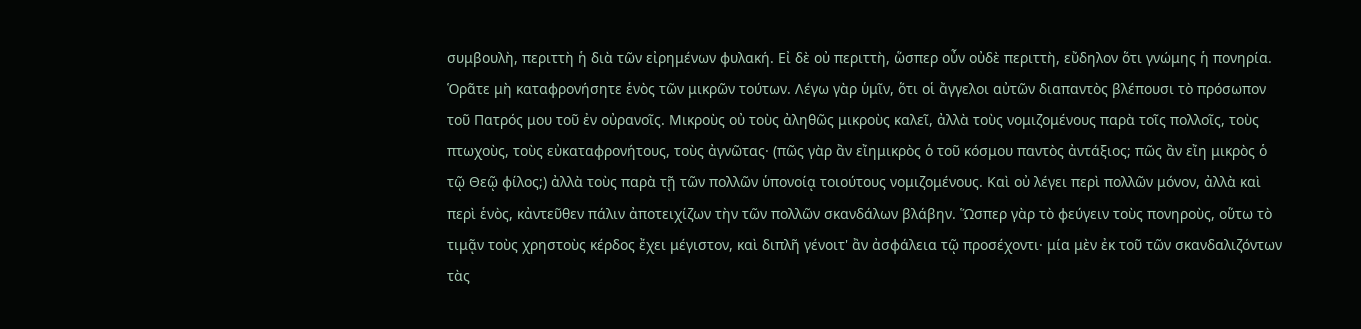συμβουλὴ, περιττὴ ἡ διὰ τῶν εἰρημένων φυλακή. Εἰ δὲ οὐ περιττὴ, ὥσπερ οὖν οὐδὲ περιττὴ, εὔδηλον ὅτι γνώμης ἡ πονηρία. Ὁρᾶτε μὴ καταφρονήσητε ἑνὸς τῶν μικρῶν τούτων. Λέγω γὰρ ὑμῖν, ὅτι οἱ ἄγγελοι αὐτῶν διαπαντὸς βλέπουσι τὸ πρόσωπον τοῦ Πατρός μου τοῦ ἐν οὐρανοῖς. Μικροὺς οὐ τοὺς ἀληθῶς μικροὺς καλεῖ, ἀλλὰ τοὺς νομιζομένους παρὰ τοῖς πολλοῖς, τοὺς πτωχοὺς, τοὺς εὐκαταφρονήτους, τοὺς ἀγνῶτας· (πῶς γὰρ ἂν εἴημικρὸς ὁ τοῦ κόσμου παντὸς ἀντάξιος; πῶς ἂν εἴη μικρὸς ὁ τῷ Θεῷ φίλος;) ἀλλὰ τοὺς παρὰ τῇ τῶν πολλῶν ὑπονοίᾳ τοιούτους νομιζομένους. Καὶ οὐ λέγει περὶ πολλῶν μόνον, ἀλλὰ καὶ περὶ ἑνὸς, κἀντεῦθεν πάλιν ἀποτειχίζων τὴν τῶν πολλῶν σκανδάλων βλάβην. Ὥσπερ γὰρ τὸ φεύγειν τοὺς πονηροὺς, οὕτω τὸ τιμᾷν τοὺς χρηστοὺς κέρδος ἔχει μέγιστον, καὶ διπλῆ γένοιτ' ἂν ἀσφάλεια τῷ προσέχοντι· μία μὲν ἐκ τοῦ τῶν σκανδαλιζόντων τὰς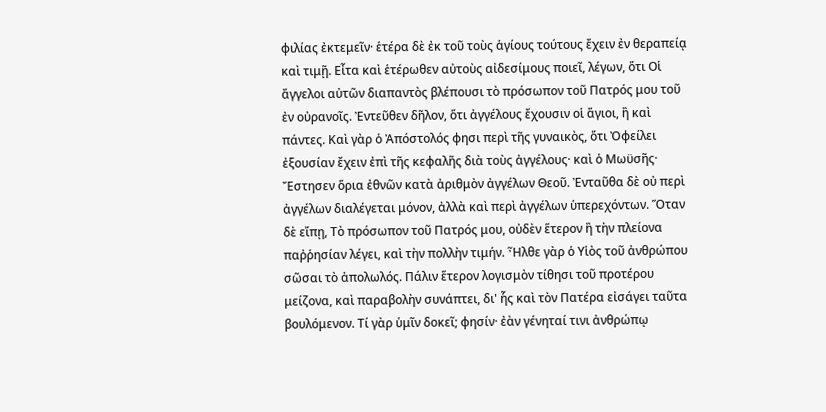φιλίας ἐκτεμεῖν· ἑτέρα δὲ ἐκ τοῦ τοὺς ἁγίους τούτους ἔχειν ἐν θεραπείᾳ καὶ τιμῇ. Εἶτα καὶ ἑτέρωθεν αὐτοὺς αἰδεσίμους ποιεῖ, λέγων, ὅτι Οἱ ἄγγελοι αὐτῶν διαπαντὸς βλέπουσι τὸ πρόσωπον τοῦ Πατρός μου τοῦ ἐν οὐρανοῖς. Ἐντεῦθεν δῆλον, ὅτι ἀγγέλους ἔχουσιν οἱ ἅγιοι, ἢ καὶ πάντες. Καὶ γὰρ ὁ Ἀπόστολός φησι περὶ τῆς γυναικὸς, ὅτι Ὀφείλει ἐξουσίαν ἔχειν ἐπὶ τῆς κεφαλῆς διὰ τοὺς ἀγγέλους· καὶ ὁ Μωϋσῆς· Ἔστησεν ὅρια ἐθνῶν κατὰ ἀριθμὸν ἀγγέλων Θεοῦ. Ἐνταῦθα δὲ οὐ περὶ ἀγγέλων διαλέγεται μόνον, ἀλλὰ καὶ περὶ ἀγγέλων ὑπερεχόντων. Ὅταν δὲ εἴπῃ, Τὸ πρόσωπον τοῦ Πατρός μου, οὐδὲν ἕτερον ἢ τὴν πλείονα παῤῥησίαν λέγει, καὶ τὴν πολλὴν τιμήν. Ἦλθε γὰρ ὁ Υἱὸς τοῦ ἀνθρώπου σῶσαι τὸ ἀπολωλός. Πάλιν ἕτερον λογισμὸν τίθησι τοῦ προτέρου μείζονα, καὶ παραβολὴν συνάπτει, δι' ἧς καὶ τὸν Πατέρα εἰσάγει ταῦτα βουλόμενον. Τί γὰρ ὑμῖν δοκεῖ; φησίν· ἐὰν γένηταί τινι ἀνθρώπῳ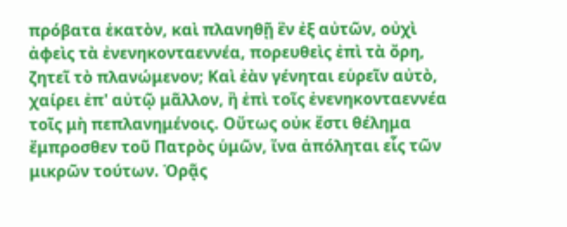πρόβατα ἑκατὸν, καὶ πλανηθῇ ἓν ἐξ αὐτῶν, οὐχὶ ἀφεὶς τὰ ἐνενηκονταεννέα, πορευθεὶς ἐπὶ τὰ ὄρη, ζητεῖ τὸ πλανώμενον; Καὶ ἐὰν γένηται εὑρεῖν αὐτὸ, χαίρει ἐπ' αὐτῷ μᾶλλον, ἢ ἐπὶ τοῖς ἐνενηκονταεννέα τοῖς μὴ πεπλανημένοις. Οὕτως οὐκ ἔστι θέλημα ἔμπροσθεν τοῦ Πατρὸς ὑμῶν, ἵνα ἀπόληται εἷς τῶν μικρῶν τούτων. Ὁρᾷς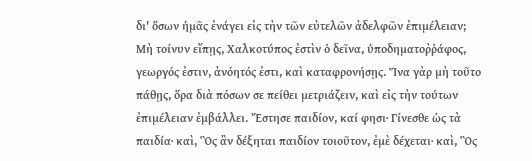δι' ὅσων ἡμᾶς ἐνάγει εἰς τὴν τῶν εὐτελῶν ἀδελφῶν ἐπιμέλειαν; Μὴ τοίνυν εἴπῃς, Χαλκοτύπος ἐστὶν ὁ δεῖνα, ὑποδηματοῤῥάφος, γεωργός ἐστιν, ἀνόητός ἐστι, καὶ καταφρονήσῃς. Ἵνα γὰρ μὴ τοῦτο πάθῃς, ὅρα διὰ πόσων σε πείθει μετριάζειν, καὶ εἰς τὴν τούτων ἐπιμέλειαν ἐμβάλλει. Ἔστησε παιδίον, καί φησι· Γίνεσθε ὡς τὰ παιδία· καὶ, Ὃς ἂν δέξηται παιδίον τοιοῦτον, ἐμὲ δέχεται· καὶ, Ὃς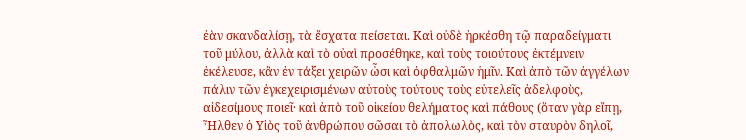ἐὰν σκανδαλίσῃ, τὰ ἔσχατα πείσεται. Καὶ οὐδὲ ἠρκέσθη τῷ παραδείγματι τοῦ μύλου, ἀλλὰ καὶ τὸ οὐαὶ προσέθηκε, καὶ τοὺς τοιούτους ἐκτέμνειν ἐκέλευσε, κἂν ἐν τάξει χειρῶν ὦσι καὶ ὀφθαλμῶν ἡμῖν. Καὶ ἀπὸ τῶν ἀγγέλων πάλιν τῶν ἐγκεχειρισμένων αὐτοὺς τούτους τοὺς εὐτελεῖς ἀδελφοὺς, αἰδεσίμους ποιεῖ· καὶ ἀπὸ τοῦ οἰκείου θελήματος καὶ πάθους (ὅταν γὰρ εἴπῃ, Ἦλθεν ὁ Υἱὸς τοῦ ἀνθρώπου σῶσαι τὸ ἀπολωλὸς, καὶ τὸν σταυρὸν δηλοῖ,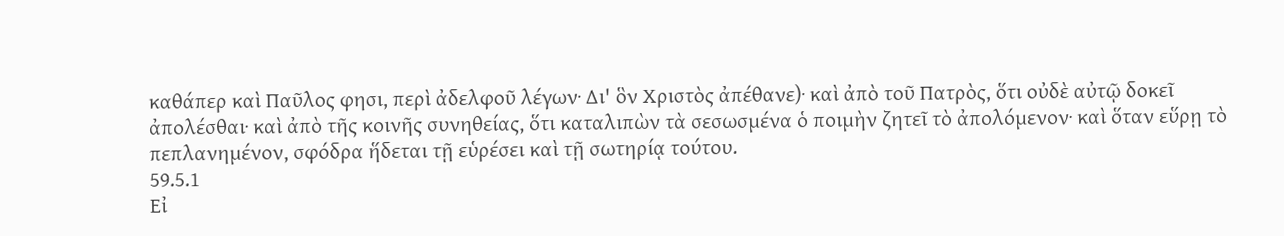καθάπερ καὶ Παῦλος φησι, περὶ ἀδελφοῦ λέγων· Δι' ὃν Χριστὸς ἀπέθανε)· καὶ ἀπὸ τοῦ Πατρὸς, ὅτι οὐδὲ αὐτῷ δοκεῖ ἀπολέσθαι· καὶ ἀπὸ τῆς κοινῆς συνηθείας, ὅτι καταλιπὼν τὰ σεσωσμένα ὁ ποιμὴν ζητεῖ τὸ ἀπολόμενον· καὶ ὅταν εὕρῃ τὸ πεπλανημένον, σφόδρα ἥδεται τῇ εὑρέσει καὶ τῇ σωτηρίᾳ τούτου.
59.5.1
Εἰ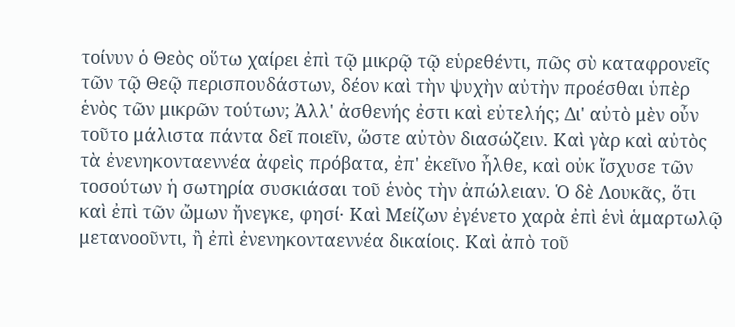τοίνυν ὁ Θεὸς οὕτω χαίρει ἐπὶ τῷ μικρῷ τῷ εὑρεθέντι, πῶς σὺ καταφρονεῖς τῶν τῷ Θεῷ περισπουδάστων, δέον καὶ τὴν ψυχὴν αὐτὴν προέσθαι ὑπὲρ ἑνὸς τῶν μικρῶν τούτων; Ἀλλ' ἀσθενής ἐστι καὶ εὐτελής; Δι' αὐτὸ μὲν οὖν τοῦτο μάλιστα πάντα δεῖ ποιεῖν, ὥστε αὐτὸν διασώζειν. Καὶ γὰρ καὶ αὐτὸς τὰ ἐνενηκονταεννέα ἀφεὶς πρόβατα, ἐπ' ἐκεῖνο ἦλθε, καὶ οὐκ ἴσχυσε τῶν τοσούτων ἡ σωτηρία συσκιάσαι τοῦ ἑνὸς τὴν ἀπώλειαν. Ὁ δὲ Λουκᾶς, ὅτι καὶ ἐπὶ τῶν ὤμων ἤνεγκε, φησί· Καὶ Μείζων ἐγένετο χαρὰ ἐπὶ ἑνὶ ἁμαρτωλῷ μετανοοῦντι, ἢ ἐπὶ ἐνενηκονταεννέα δικαίοις. Καὶ ἀπὸ τοῦ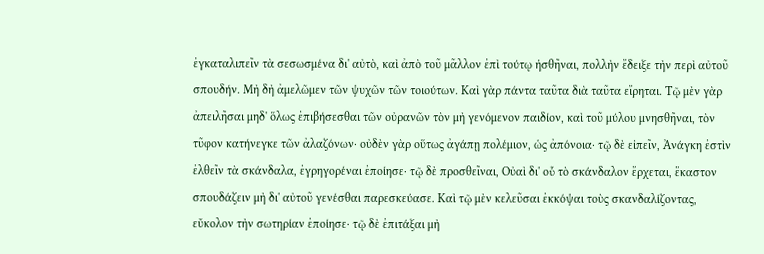ἐγκαταλιπεῖν τὰ σεσωσμένα δι' αὐτὸ, καὶ ἀπὸ τοῦ μᾶλλον ἐπὶ τούτῳ ἡσθῆναι, πολλὴν ἔδειξε τὴν περὶ αὐτοῦ σπουδήν. Μὴ δὴ ἀμελῶμεν τῶν ψυχῶν τῶν τοιούτων. Καὶ γὰρ πάντα ταῦτα διὰ ταῦτα εἴρηται. Τῷ μὲν γὰρ ἀπειλῆσαι μηδ' ὅλως ἐπιβήσεσθαι τῶν οὐρανῶν τὸν μὴ γενόμενον παιδίον, καὶ τοῦ μύλου μνησθῆναι, τὸν τῦφον κατήνεγκε τῶν ἀλαζόνων· οὐδὲν γὰρ οὕτως ἀγάπῃ πολέμιον, ὡς ἀπόνοια· τῷ δὲ εἰπεῖν, Ἀνάγκη ἐστὶν ἐλθεῖν τὰ σκάνδαλα, ἐγρηγορέναι ἐποίησε· τῷ δὲ προσθεῖναι, Οὐαὶ δι' οὗ τὸ σκάνδαλον ἔρχεται, ἕκαστον σπουδάζειν μὴ δι' αὐτοῦ γενέσθαι παρεσκεύασε. Καὶ τῷ μὲν κελεῦσαι ἐκκόψαι τοὺς σκανδαλίζοντας, εὔκολον τὴν σωτηρίαν ἐποίησε· τῷ δὲ ἐπιτάξαι μὴ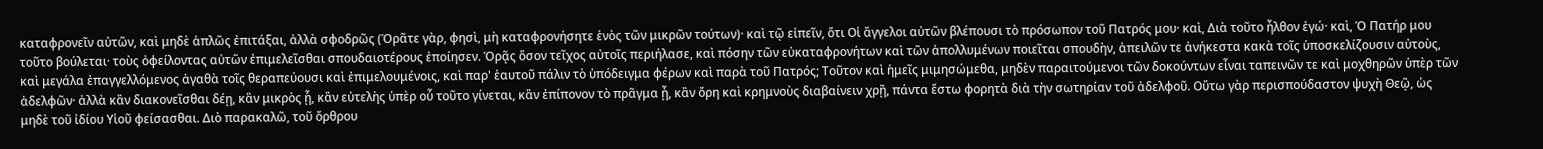καταφρονεῖν αὐτῶν, καὶ μηδὲ ἁπλῶς ἐπιτάξαι, ἀλλὰ σφοδρῶς (Ὁρᾶτε γὰρ, φησὶ, μὴ καταφρονήσητε ἑνὸς τῶν μικρῶν τούτων)· καὶ τῷ εἰπεῖν, ὅτι Οἱ ἄγγελοι αὐτῶν βλέπουσι τὸ πρόσωπον τοῦ Πατρός μου· καὶ, Διὰ τοῦτο ἦλθον ἐγώ· καὶ, Ὁ Πατήρ μου τοῦτο βούλεται· τοὺς ὀφείλοντας αὐτῶν ἐπιμελεῖσθαι σπουδαιοτέρους ἐποίησεν. Ὁρᾷς ὅσον τεῖχος αὐτοῖς περιήλασε, καὶ πόσην τῶν εὐκαταφρονήτων καὶ τῶν ἀπολλυμένων ποιεῖται σπουδὴν, ἀπειλῶν τε ἀνήκεστα κακὰ τοῖς ὑποσκελίζουσιν αὐτοὺς, καὶ μεγάλα ἐπαγγελλόμενος ἀγαθὰ τοῖς θεραπεύουσι καὶ ἐπιμελουμένοις, καὶ παρ' ἑαυτοῦ πάλιν τὸ ὑπόδειγμα φέρων καὶ παρὰ τοῦ Πατρός; Τοῦτον καὶ ἡμεῖς μιμησώμεθα, μηδὲν παραιτούμενοι τῶν δοκούντων εἶναι ταπεινῶν τε καὶ μοχθηρῶν ὑπὲρ τῶν ἀδελφῶν· ἀλλὰ κἂν διακονεῖσθαι δέῃ, κἂν μικρὸς ᾗ, κἂν εὐτελὴς ὑπὲρ οὗ τοῦτο γίνεται, κἂν ἐπίπονον τὸ πρᾶγμα ᾖ, κἂν ὄρη καὶ κρημνοὺς διαβαίνειν χρῇ, πάντα ἔστω φορητὰ διὰ τὴν σωτηρίαν τοῦ ἀδελφοῦ. Οὕτω γὰρ περισπούδαστον ψυχὴ Θεῷ, ὡς μηδὲ τοῦ ἰδίου Υἱοῦ φείσασθαι. Διὸ παρακαλῶ, τοῦ ὄρθρου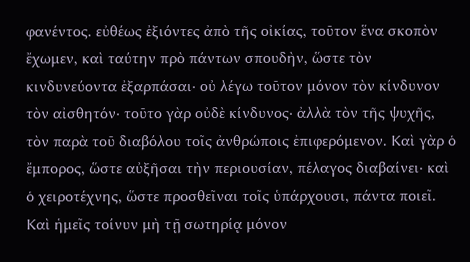φανέντος. εὐθέως ἐξιόντες ἀπὸ τῆς οἰκίας, τοῦτον ἕνα σκοπὸν ἔχωμεν, καὶ ταύτην πρὸ πάντων σπουδὴν, ὥστε τὸν κινδυνεύοντα ἐξαρπάσαι· οὐ λέγω τοῦτον μόνον τὸν κίνδυνον τὸν αἰσθητόν· τοῦτο γὰρ οὐδὲ κίνδυνος· ἀλλὰ τὸν τῆς ψυχῆς, τὸν παρὰ τοῦ διαβόλου τοῖς ἀνθρώποις ἐπιφερόμενον. Καὶ γὰρ ὁ ἔμπορος, ὥστε αὐξῆσαι τὴν περιουσίαν, πέλαγος διαβαίνει· καὶ ὁ χειροτέχνης, ὥστε προσθεῖναι τοῖς ὑπάρχουσι, πάντα ποιεῖ. Καὶ ἡμεῖς τοίνυν μὴ τῇ σωτηρίᾳ μόνον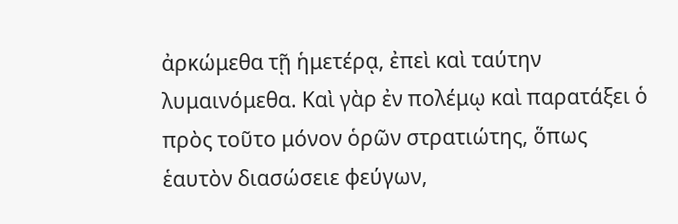ἀρκώμεθα τῇ ἡμετέρᾳ, ἐπεὶ καὶ ταύτην λυμαινόμεθα. Καὶ γὰρ ἐν πολέμῳ καὶ παρατάξει ὁ πρὸς τοῦτο μόνον ὁρῶν στρατιώτης, ὅπως ἑαυτὸν διασώσειε φεύγων,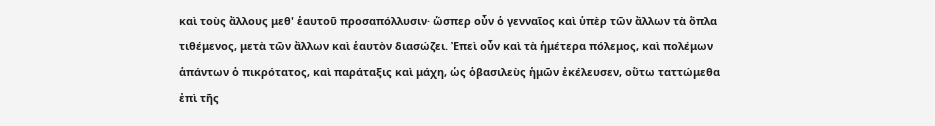καὶ τοὺς ἄλλους μεθ' ἑαυτοῦ προσαπόλλυσιν· ὥσπερ οὖν ὁ γενναῖος καὶ ὑπὲρ τῶν ἄλλων τὰ ὅπλα τιθέμενος, μετὰ τῶν ἄλλων καὶ ἑαυτὸν διασώζει. Ἐπεὶ οὖν καὶ τὰ ἡμέτερα πόλεμος, καὶ πολέμων ἁπάντων ὁ πικρότατος, καὶ παράταξις καὶ μάχη, ὡς ὁβασιλεὺς ἡμῶν ἐκέλευσεν, οὕτω ταττώμεθα ἐπὶ τῆς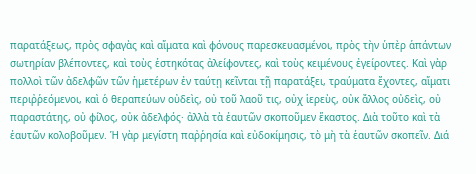παρατάξεως, πρὸς σφαγὰς καὶ αἵματα καὶ φόνους παρεσκευασμένοι, πρὸς τὴν ὑπὲρ ἁπάντων σωτηρίαν βλέποντες, καὶ τοὺς ἑστηκότας ἀλείφοντες, καὶ τοὺς κειμένους ἐγείροντες. Καὶ γὰρ πολλοὶ τῶν ἀδελφῶν τῶν ἡμετέρων ἐν ταύτῃ κεῖνται τῇ παρατάξει, τραύματα ἔχοντες, αἵματι περιῤῥεόμενοι, καὶ ὁ θεραπεύων οὐδεὶς, οὐ τοῦ λαοῦ τις, οὐχ ἱερεὺς, οὐκ ἄλλος οὐδεὶς, οὐ παραστάτης, οὐ φίλος, οὐκ ἀδελφός· ἀλλὰ τὰ ἑαυτῶν σκοποῦμεν ἕκαστος. Διὰ τοῦτο καὶ τὰ ἑαυτῶν κολοβοῦμεν. Ἡ γὰρ μεγίστη παῤῥησία καὶ εὐδοκίμησις, τὸ μὴ τὰ ἑαυτῶν σκοπεῖν. Διά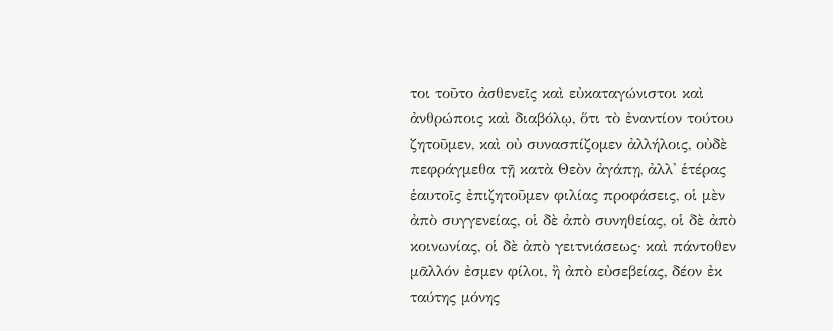τοι τοῦτο ἀσθενεῖς καὶ εὐκαταγώνιστοι καὶ ἀνθρώποις καὶ διαβόλῳ, ὅτι τὸ ἐναντίον τούτου ζητοῦμεν, καὶ οὐ συνασπίζομεν ἀλλήλοις, οὐδὲ πεφράγμεθα τῇ κατὰ Θεὸν ἀγάπῃ, ἀλλ' ἑτέρας ἑαυτοῖς ἐπιζητοῦμεν φιλίας προφάσεις, οἱ μὲν ἀπὸ συγγενείας, οἱ δὲ ἀπὸ συνηθείας, οἱ δὲ ἀπὸ κοινωνίας, οἱ δὲ ἀπὸ γειτνιάσεως· καὶ πάντοθεν μᾶλλόν ἐσμεν φίλοι, ἢ ἀπὸ εὐσεβείας, δέον ἐκ ταύτης μόνης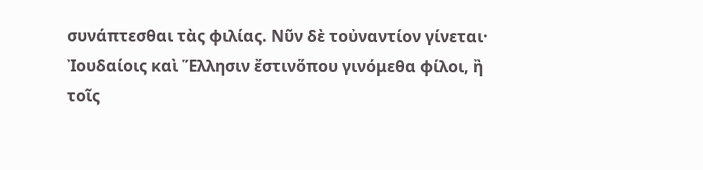συνάπτεσθαι τὰς φιλίας. Νῦν δὲ τοὐναντίον γίνεται· Ἰουδαίοις καὶ Ἕλλησιν ἔστινὅπου γινόμεθα φίλοι, ἢ τοῖς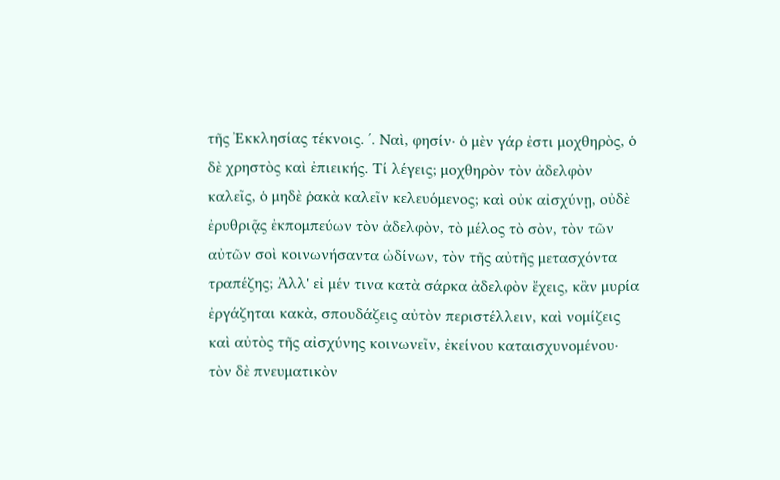τῆς Ἐκκλησίας τέκνοις. ʹ. Ναὶ, φησίν· ὁ μὲν γάρ ἐστι μοχθηρὸς, ὁ δὲ χρηστὸς καὶ ἐπιεικής. Τί λέγεις; μοχθηρὸν τὸν ἀδελφὸν καλεῖς, ὁ μηδὲ ῥακὰ καλεῖν κελευόμενος; καὶ οὐκ αἰσχύνῃ, οὐδὲ ἐρυθριᾷς ἐκπομπεύων τὸν ἀδελφὸν, τὸ μέλος τὸ σὸν, τὸν τῶν αὐτῶν σοὶ κοινωνήσαντα ὠδίνων, τὸν τῆς αὐτῆς μετασχόντα τραπέζης; Ἀλλ' εἰ μέν τινα κατὰ σάρκα ἀδελφὸν ἔχεις, κἂν μυρία ἐργάζηται κακὰ, σπουδάζεις αὐτὸν περιστέλλειν, καὶ νομίζεις καὶ αὐτὸς τῆς αἰσχύνης κοινωνεῖν, ἐκείνου καταισχυνομένου· τὸν δὲ πνευματικὸν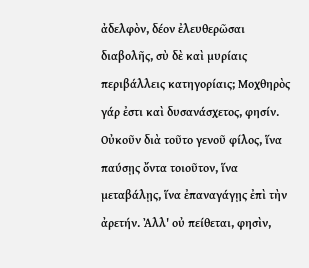ἀδελφὸν, δέον ἐλευθερῶσαι διαβολῆς, σὺ δὲ καὶ μυρίαις περιβάλλεις κατηγορίαις; Μοχθηρὸς γάρ ἐστι καὶ δυσανάσχετος, φησίν. Οὐκοῦν διὰ τοῦτο γενοῦ φίλος, ἵνα παύσῃς ὄντα τοιοῦτον, ἵνα μεταβάλῃς, ἵνα ἐπαναγάγῃς ἐπὶ τὴν ἀρετήν. Ἀλλ' οὐ πείθεται, φησὶν,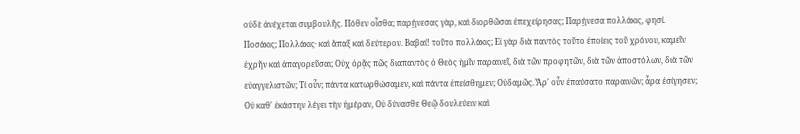οὐδὲ ἀνέχεται συμβουλῆς. Πόθεν οἶσθα; παρῄνεσας γὰρ, καὶ διορθῶσαι ἐπεχείρησας; Παρῄνεσα πολλάκις, φησί. Ποσάκις; Πολλάκις· καὶ ἅπαξ καὶ δεύτερον. Βαβαί! τοῦτο πολλάκις; Εἰ γὰρ διὰ παντὸς τοῦτο ἐποίεις τοῦ χρόνου, καμεῖν ἐχρῆν καὶ ἀπαγορεῦσαι; Οὐχ ὁρᾷς πῶς διαπαντὸς ὁ Θεὸς ἡμῖν παραινεῖ, διὰ τῶν προφητῶν, διὰ τῶν ἀποστόλων, διὰ τῶν εὐαγγελιστῶν; Τί οὖν; πάντα κατωρθώσαμεν, καὶ πάντα ἐπείσθημεν; Οὐδαμῶς. Ἆρ' οὖν ἐπαύσατο παραινῶν; ἆρα ἐσίγησεν; Οὐ καθ' ἑκάστην λέγει τὴν ἡμέραν, Οὐ δύνασθε Θεῷ δουλεύειν καὶ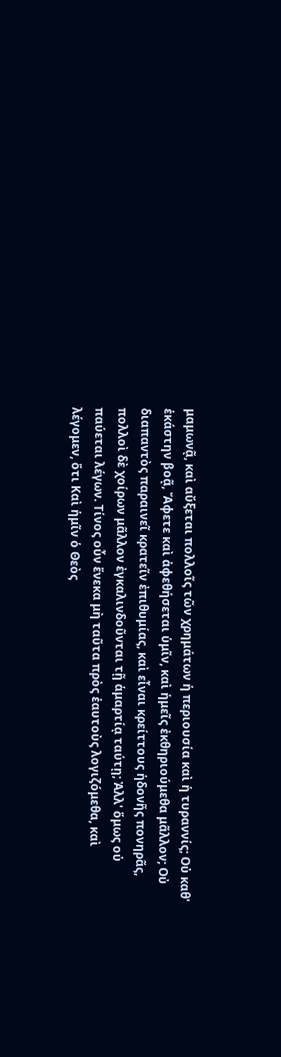μαμωνᾷ, καὶ αὔξεται πολλοῖς τῶν χρημάτων ἡ περιουσία καὶ ἡ τυραννίς; Οὐ καθ' ἑκάστην βοᾷ, Ἄφετε καὶ ἀφεθήσεται ὑμῖν, καὶ ἡμεῖς ἐκθηριούμεθα μᾶλλον; Οὐ διαπαντὸς παραινεῖ κρατεῖν ἐπιθυμίας, καὶ εἶναι κρείττους ἡδονῆς πονηρᾶς, πολλοὶ δὲ χοίρων μᾶλλον ἐγκαλινδοῦνται τῇ ἁμαρτίᾳ ταύτῃ; Ἀλλ' ὅμως οὐ παύεται λέγων. Τίνος οὖν ἕνεκα μὴ ταῦτα πρὸς ἑαυτοὺς λογιζόμεθα, καὶ λέγομεν, ὅτι Καὶ ἡμῖν ὁ Θεὸς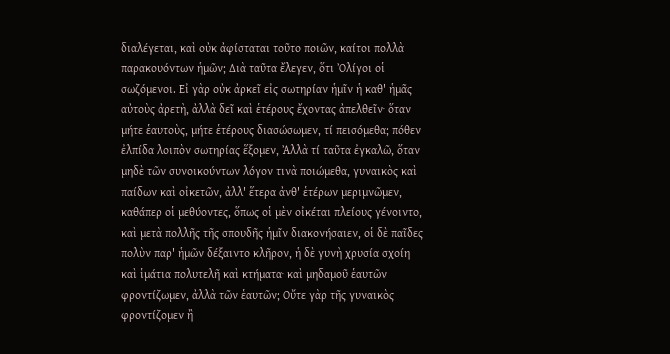διαλέγεται, καὶ οὐκ ἀφίσταται τοῦτο ποιῶν, καίτοι πολλὰ παρακουόντων ἡμῶν; Διὰ ταῦτα ἔλεγεν, ὅτι Ὀλίγοι οἱ σωζόμενοι. Εἰ γὰρ οὐκ ἀρκεῖ εἰς σωτηρίαν ἡμῖν ἡ καθ' ἡμᾶς αὐτοὺς ἀρετὴ, ἀλλὰ δεῖ καὶ ἑτέρους ἔχοντας ἀπελθεῖν· ὅταν μήτε ἑαυτοὺς, μήτε ἑτέρους διασώσωμεν, τί πεισόμεθα; πόθεν ἐλπίδα λοιπὸν σωτηρίας ἕξομεν, Ἀλλὰ τί ταῦτα ἐγκαλῶ, ὅταν μηδὲ τῶν συνοικούντων λόγον τινὰ ποιώμεθα, γυναικὸς καὶ παίδων καὶ οἰκετῶν, ἀλλ' ἕτερα ἀνθ' ἑτέρων μεριμνῶμεν, καθάπερ οἱ μεθύοντες, ὅπως οἱ μὲν οἰκέται πλείους γένοιντο, καὶ μετὰ πολλῆς τῆς σπουδῆς ἡμῖν διακονήσαιεν, οἱ δὲ παῖδες πολὺν παρ' ἡμῶν δέξαιντο κλῆρον, ἡ δὲ γυνὴ χρυσία σχοίη καὶ ἱμάτια πολυτελῆ καὶ κτήματα· καὶ μηδαμοῦ ἑαυτῶν φροντίζωμεν, ἀλλὰ τῶν ἑαυτῶν; Οὔτε γὰρ τῆς γυναικὸς φροντίζομεν ἢ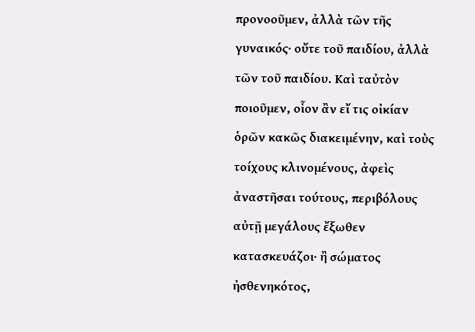προνοοῦμεν, ἀλλὰ τῶν τῆς γυναικός· οὔτε τοῦ παιδίου, ἀλλὰ τῶν τοῦ παιδίου. Καὶ ταὐτὸν ποιοῦμεν, οἷον ἂν εἴ τις οἰκίαν ὁρῶν κακῶς διακειμένην, καὶ τοὺς τοίχους κλινομένους, ἀφεὶς ἀναστῆσαι τούτους, περιβόλους αὐτῇ μεγάλους ἔξωθεν κατασκευάζοι· ἢ σώματος ἠσθενηκότος,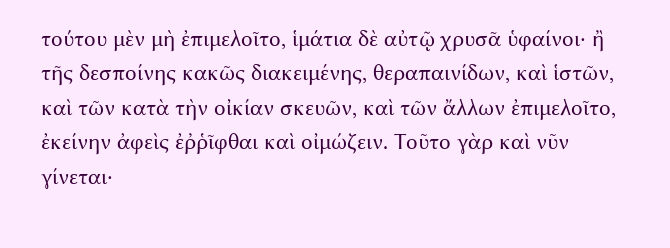τούτου μὲν μὴ ἐπιμελοῖτο, ἱμάτια δὲ αὐτῷ χρυσᾶ ὑφαίνοι· ἢ τῆς δεσποίνης κακῶς διακειμένης, θεραπαινίδων, καὶ ἱστῶν, καὶ τῶν κατὰ τὴν οἰκίαν σκευῶν, καὶ τῶν ἄλλων ἐπιμελοῖτο, ἐκείνην ἀφεὶς ἐῤῥῖφθαι καὶ οἰμώζειν. Τοῦτο γὰρ καὶ νῦν γίνεται·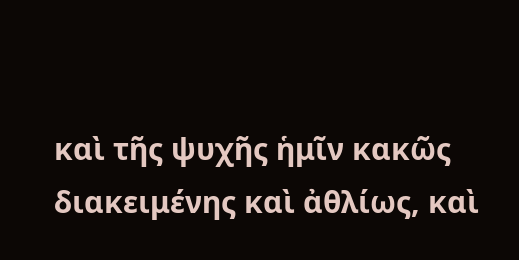καὶ τῆς ψυχῆς ἡμῖν κακῶς διακειμένης καὶ ἀθλίως, καὶ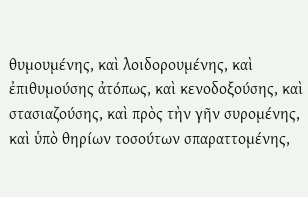θυμουμένης, καὶ λοιδορουμένης, καὶ ἐπιθυμούσης ἀτόπως, καὶ κενοδοξούσης, καὶ στασιαζούσης, καὶ πρὸς τὴν γῆν συρομένης, καὶ ὑπὸ θηρίων τοσούτων σπαραττομένης,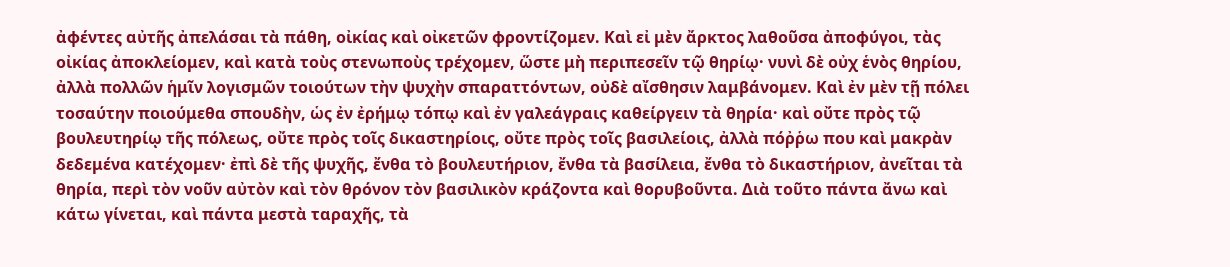ἀφέντες αὐτῆς ἀπελάσαι τὰ πάθη, οἰκίας καὶ οἰκετῶν φροντίζομεν. Καὶ εἰ μὲν ἄρκτος λαθοῦσα ἀποφύγοι, τὰς οἰκίας ἀποκλείομεν, καὶ κατὰ τοὺς στενωποὺς τρέχομεν, ὥστε μὴ περιπεσεῖν τῷ θηρίῳ· νυνὶ δὲ οὐχ ἑνὸς θηρίου, ἀλλὰ πολλῶν ἡμῖν λογισμῶν τοιούτων τὴν ψυχὴν σπαραττόντων, οὐδὲ αἴσθησιν λαμβάνομεν. Καὶ ἐν μὲν τῇ πόλει τοσαύτην ποιούμεθα σπουδὴν, ὡς ἐν ἐρήμῳ τόπῳ καὶ ἐν γαλεάγραις καθείργειν τὰ θηρία· καὶ οὔτε πρὸς τῷ βουλευτηρίῳ τῆς πόλεως, οὔτε πρὸς τοῖς δικαστηρίοις, οὔτε πρὸς τοῖς βασιλείοις, ἀλλὰ πόῤῥω που καὶ μακρὰν δεδεμένα κατέχομεν· ἐπὶ δὲ τῆς ψυχῆς, ἔνθα τὸ βουλευτήριον, ἔνθα τὰ βασίλεια, ἔνθα τὸ δικαστήριον, ἀνεῖται τὰ θηρία, περὶ τὸν νοῦν αὐτὸν καὶ τὸν θρόνον τὸν βασιλικὸν κράζοντα καὶ θορυβοῦντα. Διὰ τοῦτο πάντα ἄνω καὶ κάτω γίνεται, καὶ πάντα μεστὰ ταραχῆς, τὰ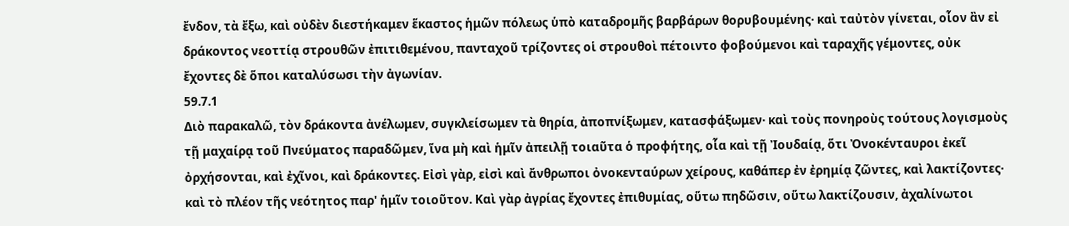ἔνδον, τὰ ἔξω, καὶ οὐδὲν διεστήκαμεν ἕκαστος ἡμῶν πόλεως ὑπὸ καταδρομῆς βαρβάρων θορυβουμένης· καὶ ταὐτὸν γίνεται, οἷον ἂν εἰ δράκοντος νεοττίᾳ στρουθῶν ἐπιτιθεμένου, πανταχοῦ τρίζοντες οἱ στρουθοὶ πέτοιντο φοβούμενοι καὶ ταραχῆς γέμοντες, οὐκ ἔχοντες δὲ ὅποι καταλύσωσι τὴν ἀγωνίαν.
59.7.1
Διὸ παρακαλῶ, τὸν δράκοντα ἀνέλωμεν, συγκλείσωμεν τὰ θηρία, ἀποπνίξωμεν, κατασφάξωμεν· καὶ τοὺς πονηροὺς τούτους λογισμοὺς τῇ μαχαίρᾳ τοῦ Πνεύματος παραδῶμεν, ἵνα μὴ καὶ ἡμῖν ἀπειλῇ τοιαῦτα ὁ προφήτης, οἷα καὶ τῇ Ἰουδαίᾳ, ὅτι Ὀνοκένταυροι ἐκεῖ ὀρχήσονται, καὶ ἐχῖνοι, καὶ δράκοντες. Εἰσὶ γὰρ, εἰσὶ καὶ ἄνθρωποι ὀνοκενταύρων χείρους, καθάπερ ἐν ἐρημίᾳ ζῶντες, καὶ λακτίζοντες· καὶ τὸ πλέον τῆς νεότητος παρ' ἡμῖν τοιοῦτον. Καὶ γὰρ ἀγρίας ἔχοντες ἐπιθυμίας, οὕτω πηδῶσιν, οὕτω λακτίζουσιν, ἀχαλίνωτοι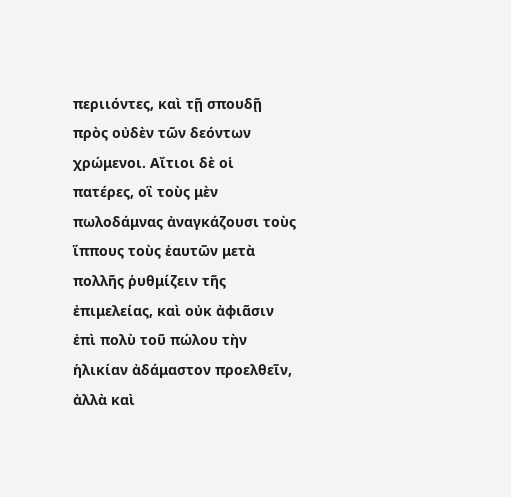περιιόντες, καὶ τῇ σπουδῇ πρὸς οὐδὲν τῶν δεόντων χρώμενοι. Αἴτιοι δὲ οἱ πατέρες, οἳ τοὺς μὲν πωλοδάμνας ἀναγκάζουσι τοὺς ἵππους τοὺς ἑαυτῶν μετὰ πολλῆς ῥυθμίζειν τῆς ἐπιμελείας, καὶ οὐκ ἀφιᾶσιν ἐπὶ πολὺ τοῦ πώλου τὴν ἡλικίαν ἀδάμαστον προελθεῖν, ἀλλὰ καὶ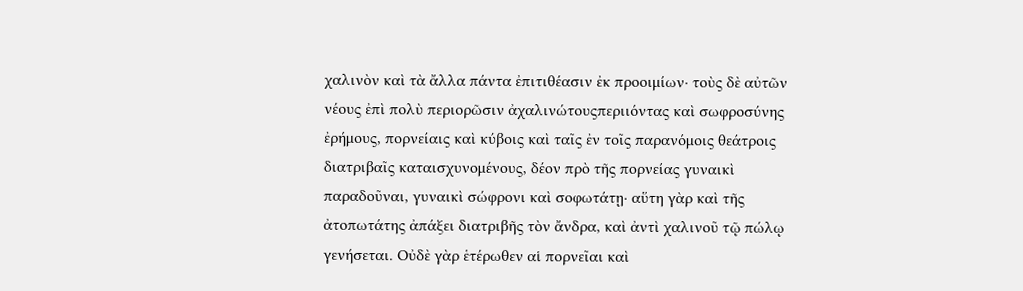χαλινὸν καὶ τὰ ἄλλα πάντα ἐπιτιθέασιν ἐκ προοιμίων· τοὺς δὲ αὐτῶν νέους ἐπὶ πολὺ περιορῶσιν ἀχαλινώτουςπεριιόντας καὶ σωφροσύνης ἐρήμους, πορνείαις καὶ κύβοις καὶ ταῖς ἐν τοῖς παρανόμοις θεάτροις διατριβαῖς καταισχυνομένους, δέον πρὸ τῆς πορνείας γυναικὶ παραδοῦναι, γυναικὶ σώφρονι καὶ σοφωτάτῃ· αὕτη γὰρ καὶ τῆς ἀτοπωτάτης ἀπάξει διατριβῆς τὸν ἄνδρα, καὶ ἀντὶ χαλινοῦ τῷ πώλῳ γενήσεται. Οὐδὲ γὰρ ἑτέρωθεν αἱ πορνεῖαι καὶ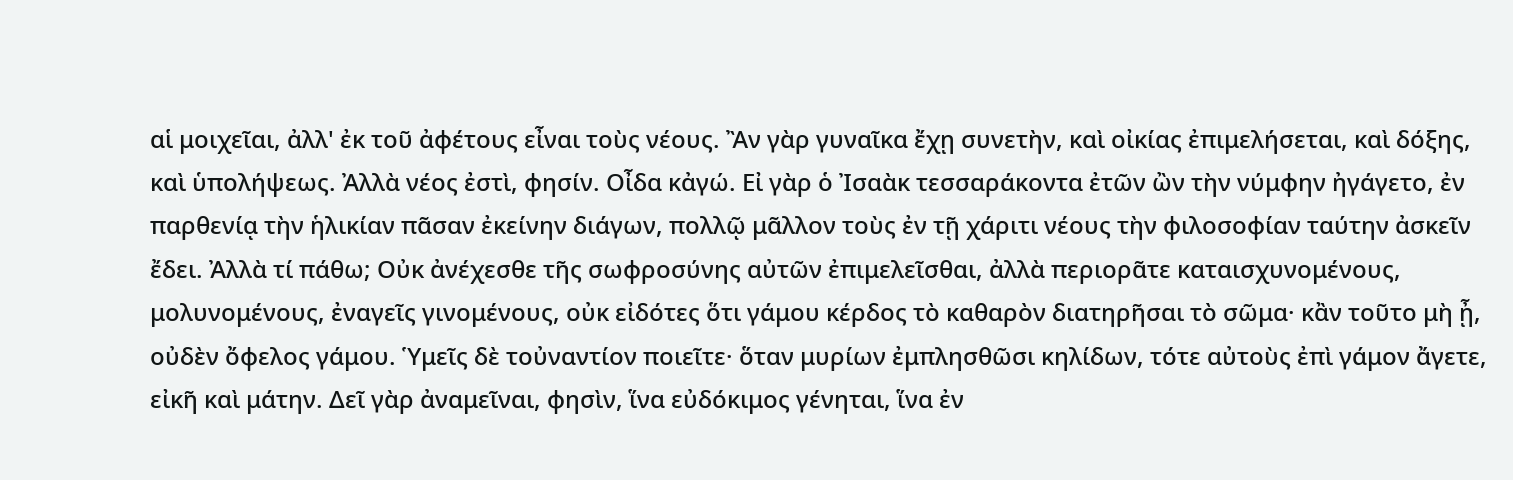αἱ μοιχεῖαι, ἀλλ' ἐκ τοῦ ἀφέτους εἶναι τοὺς νέους. Ἂν γὰρ γυναῖκα ἔχῃ συνετὴν, καὶ οἰκίας ἐπιμελήσεται, καὶ δόξης, καὶ ὑπολήψεως. Ἀλλὰ νέος ἐστὶ, φησίν. Οἶδα κἀγώ. Εἰ γὰρ ὁ Ἰσαὰκ τεσσαράκοντα ἐτῶν ὢν τὴν νύμφην ἠγάγετο, ἐν παρθενίᾳ τὴν ἡλικίαν πᾶσαν ἐκείνην διάγων, πολλῷ μᾶλλον τοὺς ἐν τῇ χάριτι νέους τὴν φιλοσοφίαν ταύτην ἀσκεῖν ἔδει. Ἀλλὰ τί πάθω; Οὐκ ἀνέχεσθε τῆς σωφροσύνης αὐτῶν ἐπιμελεῖσθαι, ἀλλὰ περιορᾶτε καταισχυνομένους, μολυνομένους, ἐναγεῖς γινομένους, οὐκ εἰδότες ὅτι γάμου κέρδος τὸ καθαρὸν διατηρῆσαι τὸ σῶμα· κἂν τοῦτο μὴ ᾖ, οὐδὲν ὄφελος γάμου. Ὑμεῖς δὲ τοὐναντίον ποιεῖτε· ὅταν μυρίων ἐμπλησθῶσι κηλίδων, τότε αὐτοὺς ἐπὶ γάμον ἄγετε, εἰκῆ καὶ μάτην. Δεῖ γὰρ ἀναμεῖναι, φησὶν, ἵνα εὐδόκιμος γένηται, ἵνα ἐν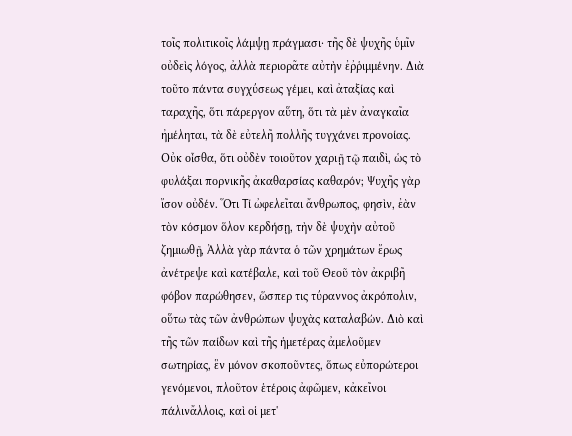τοῖς πολιτικοῖς λάμψῃ πράγμασι· τῆς δὲ ψυχῆς ὑμῖν οὐδεὶς λόγος, ἀλλὰ περιορᾶτε αὐτὴν ἐῤῥιμμένην. Διὰ τοῦτο πάντα συγχύσεως γέμει, καὶ ἀταξίας καὶ ταραχῆς, ὅτι πάρεργον αὕτη, ὅτι τὰ μὲν ἀναγκαῖα ἠμέληται, τὰ δὲ εὐτελῆ πολλῆς τυγχάνει προνοίας. Οὐκ οἶσθα, ὅτι οὐδὲν τοιοῦτον χαριῇ τῷ παιδὶ, ὡς τὸ φυλάξαι πορνικῆς ἀκαθαρσίας καθαρόν; Ψυχῆς γὰρ ἴσον οὐδέν. Ὅτι Τί ὠφελεῖται ἄνθρωπος, φησὶν, ἐὰν τὸν κόσμον ὅλον κερδήσῃ, τὴν δὲ ψυχὴν αὐτοῦ ζημιωθῇ, Ἀλλὰ γὰρ πάντα ὁ τῶν χρημάτων ἔρως ἀνέτρεψε καὶ κατέβαλε, καὶ τοῦ Θεοῦ τὸν ἀκριβῆ φόβον παρώθησεν, ὥσπερ τις τύραννος ἀκρόπολιν, οὕτω τὰς τῶν ἀνθρώπων ψυχὰς καταλαβών. Διὸ καὶ τῆς τῶν παίδων καὶ τῆς ἡμετέρας ἀμελοῦμεν σωτηρίας, ἓν μόνον σκοποῦντες, ὅπως εὐπορώτεροι γενόμενοι, πλοῦτον ἑτέροις ἀφῶμεν, κἀκεῖνοι πάλινἄλλοις, καὶ οἱ μετ'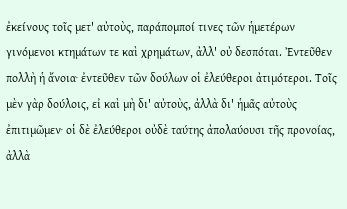ἐκείνους τοῖς μετ' αὐτοὺς, παράπομποί τινες τῶν ἡμετέρων γινόμενοι κτημάτων τε καὶ χρημάτων, ἀλλ' οὐ δεσπόται. Ἐντεῦθεν πολλὴ ἡ ἄνοια· ἐντεῦθεν τῶν δούλων οἱ ἐλεύθεροι ἀτιμότεροι. Τοῖς μὲν γὰρ δούλοις, εἰ καὶ μὴ δι' αὐτοὺς, ἀλλὰ δι' ἡμᾶς αὐτοὺς ἐπιτιμῶμεν· οἱ δὲ ἐλεύθεροι οὐδὲ ταύτης ἀπολαύουσι τῆς προνοίας, ἀλλὰ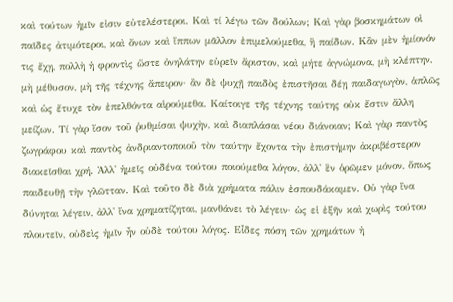καὶ τούτων ἡμῖν εἰσιν εὐτελέστεροι. Καὶ τί λέγω τῶν δούλων; Καὶ γὰρ βοσκημάτων οἱ παῖδες ἀτιμότεροι, καὶ ὄνων καὶ ἵππων μᾶλλον ἐπιμελούμεθα, ἢ παίδων. Κἂν μὲν ἡμίονόν τις ἔχῃ, πολλὴ ἡ φροντὶς ὥστε ὀνηλάτην εὑρεῖν ἄριστον, καὶ μήτε ἀγνώμονα, μὴ κλέπτην, μὴ μέθυσον, μὴ τῆς τέχνης ἄπειρον· ἂν δὲ ψυχῇ παιδὸς ἐπιστῆσαι δέῃ παιδαγωγὸν, ἁπλῶς καὶ ὡς ἔτυχε τὸν ἐπελθόντα αἱρούμεθα. Καίτοιγε τῆς τέχνης ταύτης οὐκ ἔστιν ἄλλη μείζων. Τί γὰρ ἴσον τοῦ ῥυθμίσαι ψυχὴν, καὶ διαπλάσαι νέου διάνοιαν; Καὶ γὰρ παντὸς ζωγράφου καὶ παντὸς ἀνδριαντοποιοῦ τὸν ταύτην ἔχοντα τὴν ἐπιστήμην ἀκριβέστερον διακεῖσθαι χρή. Ἀλλ' ἡμεῖς οὐδένα τούτου ποιούμεθα λόγον, ἀλλ' ἓν ὁρῶμεν μόνον, ὅπως παιδευθῇ τὴν γλῶτταν. Καὶ τοῦτο δὲ διὰ χρήματα πάλιν ἐσπουδάκαμεν. Οὐ γὰρ ἵνα δύνηται λέγειν, ἀλλ' ἵνα χρηματίζηται, μανθάνει τὸ λέγειν· ὡς εἰ ἐξῆν καὶ χωρὶς τούτου πλουτεῖν, οὐδεὶς ἡμῖν ἦν οὐδὲ τούτου λόγος. Εἶδες πόση τῶν χρημάτων ἡ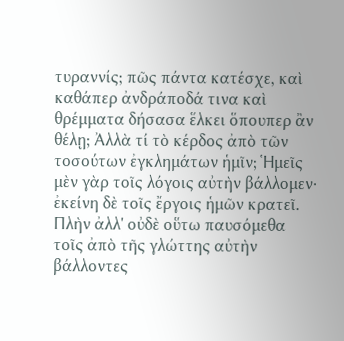τυραννίς; πῶς πάντα κατέσχε, καὶ καθάπερ ἀνδράποδά τινα καὶ θρέμματα δήσασα ἕλκει ὅπουπερ ἂν θέλῃ; Ἀλλὰ τί τὸ κέρδος ἀπὸ τῶν τοσούτων ἐγκλημάτων ἡμῖν; Ἡμεῖς μὲν γὰρ τοῖς λόγοις αὐτὴν βάλλομεν· ἐκείνη δὲ τοῖς ἔργοις ἡμῶν κρατεῖ. Πλὴν ἀλλ' οὐδὲ οὕτω παυσόμεθα τοῖς ἀπὸ τῆς γλώττης αὐτὴν βάλλοντες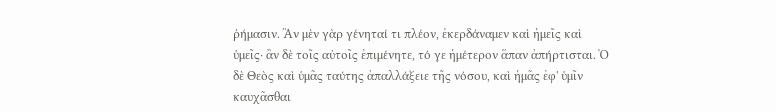ῥήμασιν. Ἂν μὲν γὰρ γένηταί τι πλέον, ἐκερδάναμεν καὶ ἡμεῖς καὶ ὑμεῖς· ἂν δὲ τοῖς αὐτοῖς ἐπιμένητε, τό γε ἡμέτερον ἅπαν ἀπήρτισται. Ὁ δὲ Θεὸς καὶ ὑμᾶς ταύτης ἀπαλλάξειε τῆς νόσου, καὶ ἡμᾶς ἐφ' ὑμῖν καυχᾶσθαι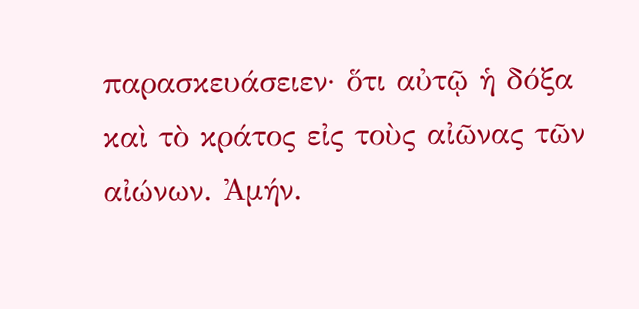παρασκευάσειεν· ὅτι αὐτῷ ἡ δόξα καὶ τὸ κράτος εἰς τοὺς αἰῶνας τῶν αἰώνων. Ἀμήν.